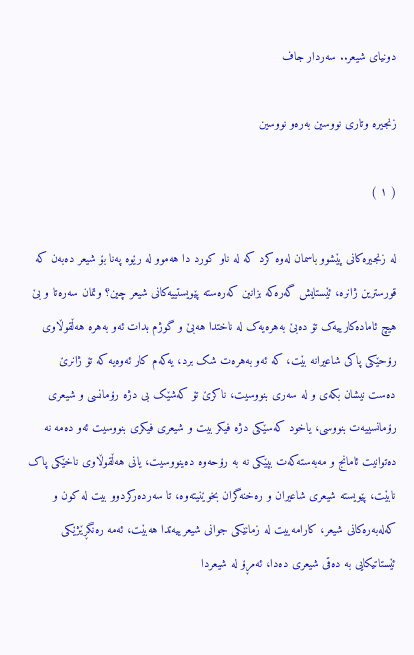دونيای شيعر.. سەردار جاف

زنجيرە وتاری نووسين بەرەو نووسين

( ١ )

لە زنجيرەکانی پێشوو باسمان لەوە کرد کە لە ناو کورد دا هەموو لە رێوە پەنا بۆ شيعر دەبەن کە قورسترين ژانرە، ئێستايش گەرەکە بزانين کەرەستە پێويستييەکانی شيعر چين؟ وتمان سەرەتا و بێ هيچ ئامادەکارييەک تۆ دەبێ بەهرەيەک لە ناختدا هەبێ و گوژم بدات ئەو بەهرە هەڵقوڵاوی رۆحێکی پاکی شاعيرانە بێت، کە ئەو بەهرەت شک برد، يەکەم کار ئەوەيە کە تۆ ژانرێ دەست نيشان بکەی و لە سەری بنووسيت، ناکرێ تۆ کەشێک بی دژە رۆمانسی و شيعری رۆمانسييەت بنووسی، ياخود کەسێکی دژە فيکر بيت و شيعری فيکری بنووسيت ئەو دەمە نە دەتوانيت ئامانج و مەبەستەکەت بپێکی نە بە رۆحەوە دەينووسيت، يانی هەڵقوڵاوی ناخێکی پاک نابێت، پێويستە شيعری شاعيران و رەخنەگران بخوێنيتەوە، تا سەردەرکردوو بيت لە کون و کەلەبەرەکانی شيعر، کارامەییت لە زمانێکی جوانی شيعرييەتدا هەبێت، ئەمە رەنگڕێژێکی ئێستاتيکایی بە دەقی شيعری دەدا، ئەمڕۆ لە شيعردا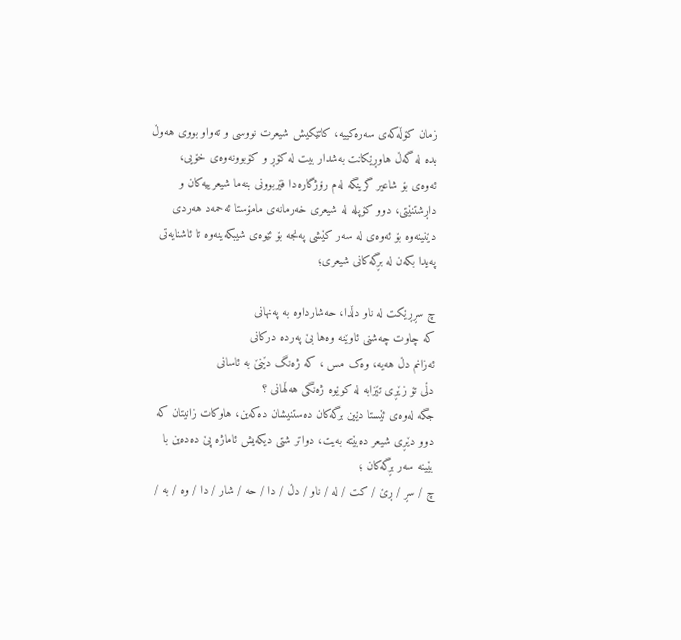زمان کۆڵەکەی سەرەکييە، کاتێکيش شيعرت نووسی و تەواو بووی هەوڵ بدە لە گەڵ هاوڕێکانت بەشدار بيت لە کۆڕ و کۆبوونەوەی خۆیی، ئەوەی بۆ شاعير گرينگە لەم رۆژگارەدا فێربوونی بنەما شيعرييەکان و داڕشتنێتی، دوو کۆپلە لە شيعری خەرمانەی مامۆستا ئەحمەد هەردی دێنينەوە بۆ ئەوەی لە سەر کێشی پەنجە بۆ ئێوەی شیبکەينەوە تا ئاشنايەتی پەيدا بکەن لە بڕگەکانی شيعری؛

چ سڕڕێکت لە ناو دڵدا، حەشارداوە بە پەنهانی
کە چاوت چەشنی ئاوێنە وەها بێ پەردە درکانی
ئەزانم دڵ هەيە، وەک مس ، کە ژەنگ دێنێ بە ئاسانی
دڵی تۆ زێڕی تێزابە لە کوێوە ژەنگی هەڵهانی ؟
جگە لەوەی ئێستا دێين برگەکان دەستنيشان دەکەين، هاوکات زانيتان کە دوو دێڕی شيعر دەبێتە بەيت، دواتر شتی ديکەيش ئاماژە پێ دەدەين با بێينە سەر بڕگەکان ؛
چ / سڕ / ڕێ / کت / لە / ناو / دڵ / دا / حە / شار / دا / وە / بە /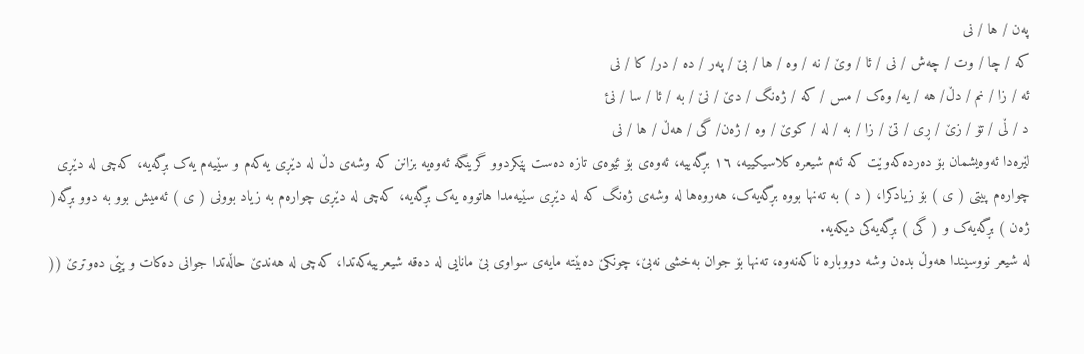پەن / ها / نی
کە / چا / وت / چەش / نی / ئا / وێ / نە / وە / ها / بێ / پەر / دە / در/ کا / نی
ئە / زا / نم / دڵ/ هە / يە/ وەک / مس / کە / ژەنگ / دێ / نێ / بە / ئا / سا / نئ
د / ڵی / تۆ / زێ / ڕی / تێ / زا / بە / لە / کوێ / وە / ژەن/ گی / هەڵ / ها / نی
لێرەدا ئەوەيشمان بۆ دەردەکەوێت کە ئەم شيعرە کلاسيکييە، ١٦ بڕگەييە، ئەوەی بۆ ئێوەی تازە دەست پێکردوو گرينگە ئەوەيە بزانن کە وشەی دڵ لە دێڕی يەکەم و سێيەم يەک بڕگەيە، کەچی لە دێڕی چوارەم پيتی ( ی ) بۆ زيادکرا، ( د ) بە تەنها بووە بڕگەيەک، هەروەها لە وشەی ژەنگ کە لە دێڕی سێيەمدا هاتووە يەک بڕگەيە، کەچی لە دێڕی چوارەم بە زياد بوونی ( ی ) ئەميش بوو بە دوو بڕگە( ژەن ) بڕگەيەک و ( گی ) بڕگەيەکی ديکەيە.
لە شيعر نووسيندا هەوڵ بدەن وشە دووبارە ناکەنەوە، تەنها بۆ جوان بەخشی نەبێ، چونکێ دەبێتە مايەی سواوی بێ مانایی لە دەقە شيعرييەکەتدا، کەچی لە هەندێ حاڵەتدا جوانی دەکات و پێی دەوترێ ((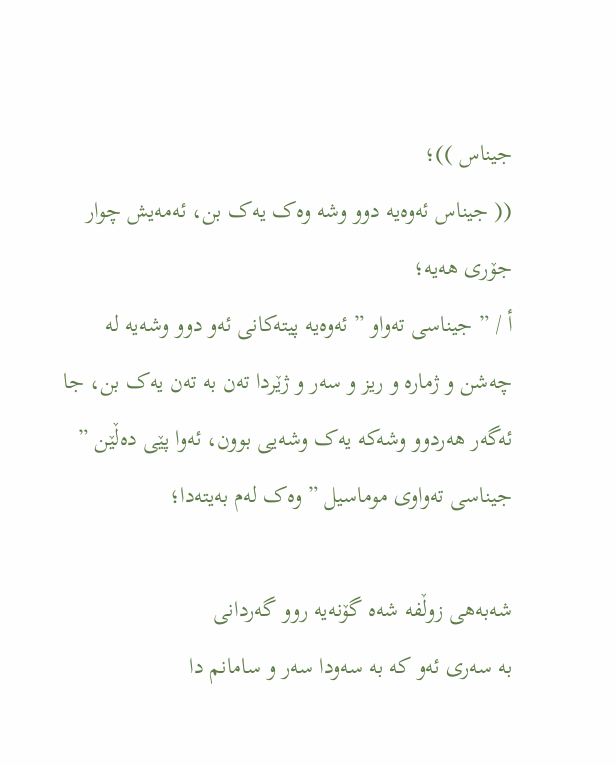جيناس ))؛
(( جيناس ئەوەيە دوو وشە وەک يەک بن، ئەمەيش چوار جۆری هەيە؛
أ / ” جيناسی تەواو ” ئەوەيە پيتەکانی ئەو دوو وشەيە لە چەشن و ژمارە و ريز و سەر و ژێردا تەن بە تەن يەک بن، جا ئەگەر هەردوو وشەکە يەک وشەيی بوون، ئەوا پێی دەڵێن ” جيناسی تەواوی موماسيل ” وەک لەم بەيتەدا؛

شەبەهی زوڵفە شەه گۆنەيە روو گەردانی
بە سەری ئەو کە بە سەودا سەر و سامانم دا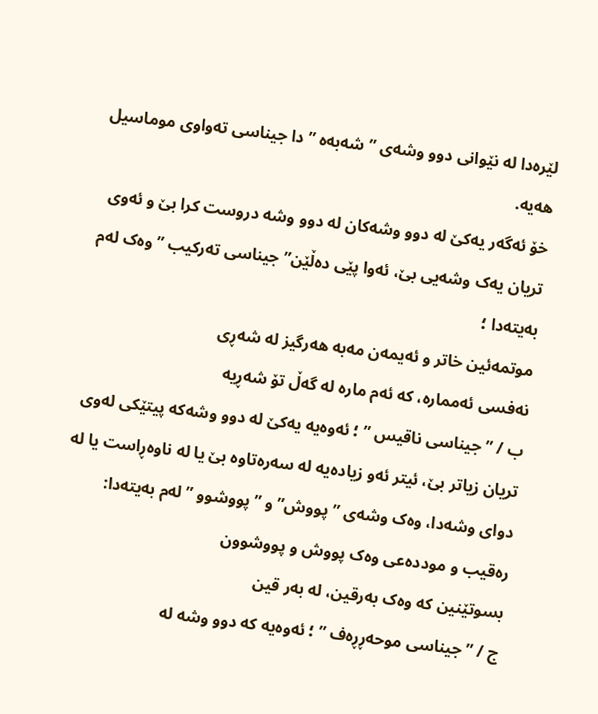لێرەدا لە نێوانی دوو وشەی ” شەبەه ” دا جيناسی تەواوی موماسيل هەيە.
خۆ ئەگەر يەکێ لە دوو وشەکان لە دوو وشە دروست کرا بێ و ئەوی تريان يەک وشەیی بێ، ئەوا پێی دەڵێن” جيناسی تەرکيب ” وەک لەم بەيتەدا ؛
موتمەئين خاتر و ئەيمەن مەبە هەرگيز لە شەڕی
نەفسی ئەممارە، کە ئەم مارە لە گەڵ تۆ شەڕيە
ب / ” جيناسی ناقيس ” ؛ ئەوەيە يەکێ لە دوو وشەکە پيتێکی لەوی تريان زياتر بێ، ئيتر ئەو زيادەيە لە سەرەتاوە بێ يا لە ناوەڕاست يا لە دوای وشەدا، وەک وشەی ” پووش” و ” پووشوو ” لەم بەيتەدا:
رەقيب و موددەعی وەک پووش و پووشوون
بسوتێنين کە وەک بەرقين، لە بەر قين
ج / ” جيناسی موحەڕڕەف ” ؛ ئەوەيە کە دوو وشە لە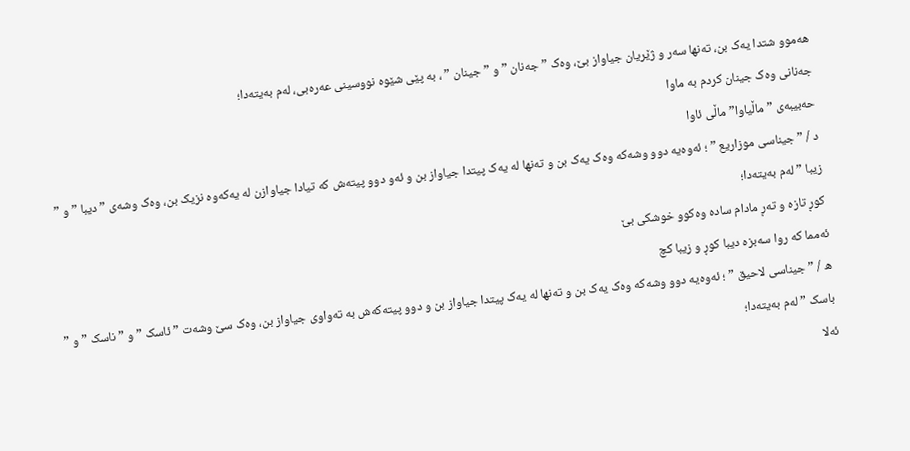هەموو شتدا يەک بن، تەنها سەر و ژێريان جياواز بێ، وەک ” جەنان ” و ” جينان ” ، بە پێی شێوە نووسينی عەرەبی، لەم بەيتەدا؛
جەنانی وەک جينان کردم بە ماوا
حەبيبەی ” ماڵياوا” ماڵی ئاوا
د / ” جيناسی موزاريع ” ؛ ئەوەيە دوو وشەکە وەک يەک بن و تەنها لە يەک پيتدا جياواز بن و ئەو دوو پيتەش کە تيادا جياوازن لە يەکەوە نزيک بن، وەک وشەی ” ديبا ” و ” زيبا ” لەم بەيتەدا؛
کوڕ تازە و تەڕ مادام سادە وەکوو خوشکی بێ
ئەمما کە روا سەبزە ديبا کوڕ و زيبا کچ
ه / ” جيناسی لاحيق ” ؛ ئەوەيە دوو وشەکە وەک يەک بن و تەنها لە يەک پيتدا جياواز بن و دوو پيتەکەش بە تەواوی جياواز بن، وەک سێ وشەت ” ئاسک ” و ” ناسک ” و ” باسک ” لەم بەيتەدا؛
ئەلا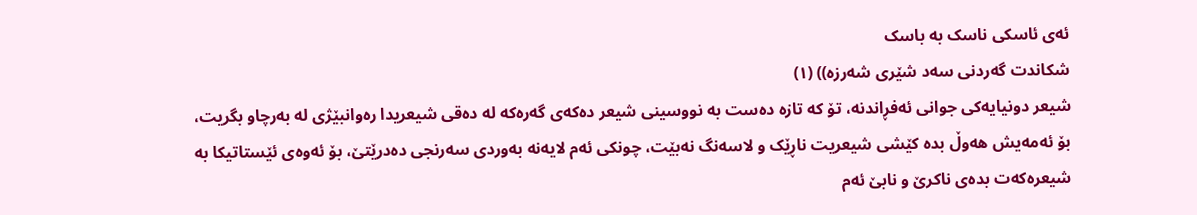ئەی ئاسکی ناسک بە باسک
شکاندت گەردنی سەد شێری شەرزە)) (١)
شيعر دونيايەکی جوانی ئەفڕاندنە، تۆ کە تازە دەست بە نووسينی شيعر دەکەی گەرەکە لە دەقی شيعريدا رەوانبێژی لە بەرچاو بگريت، بۆ ئەمەيش هەوڵ بدە کێشی شيعريت ناڕێک و لاسەنگ نەبێت، چونکی ئەم لايەنە بەوردی سەرنجی دەدرێتێ، بۆ ئەوەی ئێستاتيکا بە شيعرەکەت بدەی ناکرێ و نابێ ئەم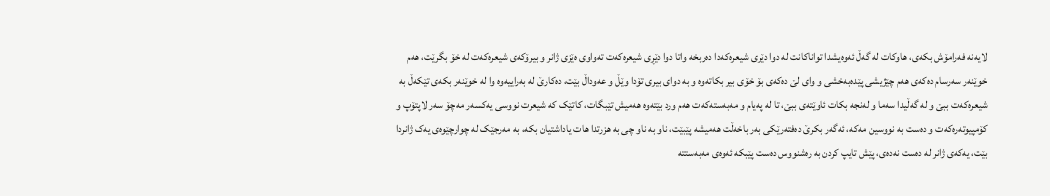لايەنە فەرامۆش بکەی، هاوکات لە گەڵ ئەوەيشدا تواناکانت لە دوا دێری شيعرەکەدا دەربخە واتا دوا دێڕی شيعرەکەت تەواوی ‌‌ه‌ێزی ژانر و بيرۆکەی شيعرەکەت لە خۆ بگرێت، هەم خوێنەر سەرسام دەکەی هەم چێژيشی پێدەبەخشی و وای لێ دەکەی بۆ خۆی بير بکاتەوە و بە دوای بيری تۆدا وێڵ و عەوداڵ بێت، دەکارێ لە بەراييەوە وا لە خوێنەر بکەی تێکەڵ بە شيعرەکەت ببێ و لە گەڵيدا سەما و لەنجە بکات ئاوێتەی ببێ، تا لە پەيام و مەبەستەکەت هەم ورد بێتەوە هەميش تێبگات، کاتێک کە شيعرت نووسی يەکسەر مەچۆ سەر لاپتۆپ و کۆمپيوتەرەکەت و دەست بە نووسين مەکە، ئەگەر بکرێ دەفتەرێکی بەر باخەڵت هەميشە پێبێت، ناو بە ناو چی بە هزرتدا هات ياداشتيان بکە، بە مەرجێک لە چوارچێوەی يەک ژانردا بێت، يەکەی ژانر لە دەست نەدەی، پێش تايپ کردن بە رەشنووس دەست پێبکە ئەوەی مەبەستتە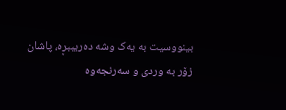بينووسيت بە يەک وشە دەريببڕە، پاشان زۆر بە وردی و سەرنجەوە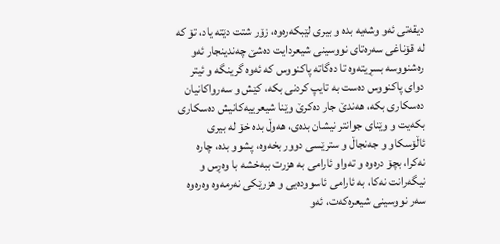ديقەتی ئەو وشەيە بدە و بيری لێبکەرەوە، زۆر شتت دێتە ياد، تۆ کە لە قۆناغی سەرەتای نووسينی شيعردايت دەشێ چەندينجار ئەو رەشنووسە بسڕيتەوە تا دەگاتە پاکنووس کە ئەوە گرينگە و ئيتر دوای پاکنووس دەست بە تايپ کردنی بکە، کێش و سەرواکانيان دەسکاری بکە، هەندێ جار دەکرێ وێنا شيعرييەکانيش دەسکاری بکەيت و وێنای جوانتر نيشان بدەی، هەوڵ بدە خۆ لە بيری ئاڵۆسکاو و جەنجاڵ و سترێسی دوور بخەوە، پشوو بدە، چارە نەکرا، بچۆ درەوە و تەواو ئارامی بە هزرت ببەخشە با وەڕس و نيگەرانت نەکا، بە ئارامی ئاسوودەیی و هزرێکی نەرمەوە وەرەوە سەر نووسينی شيعرەکەت، ئەو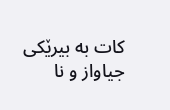کات بە بيرێکی جياواز و نا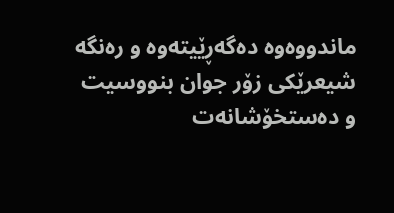ماندووەوە دەگەڕێيتەوە و رەنگە شيعرێکی زۆر جوان بنووسيت و دەستخۆشانەت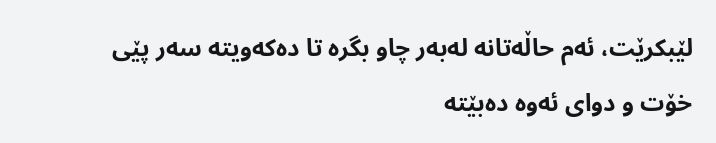لێبکرێت، ئەم حاڵەتانە لەبەر چاو بگرە تا دەکەويتە سەر پێی خۆت و دوای ئەوە دەبێتە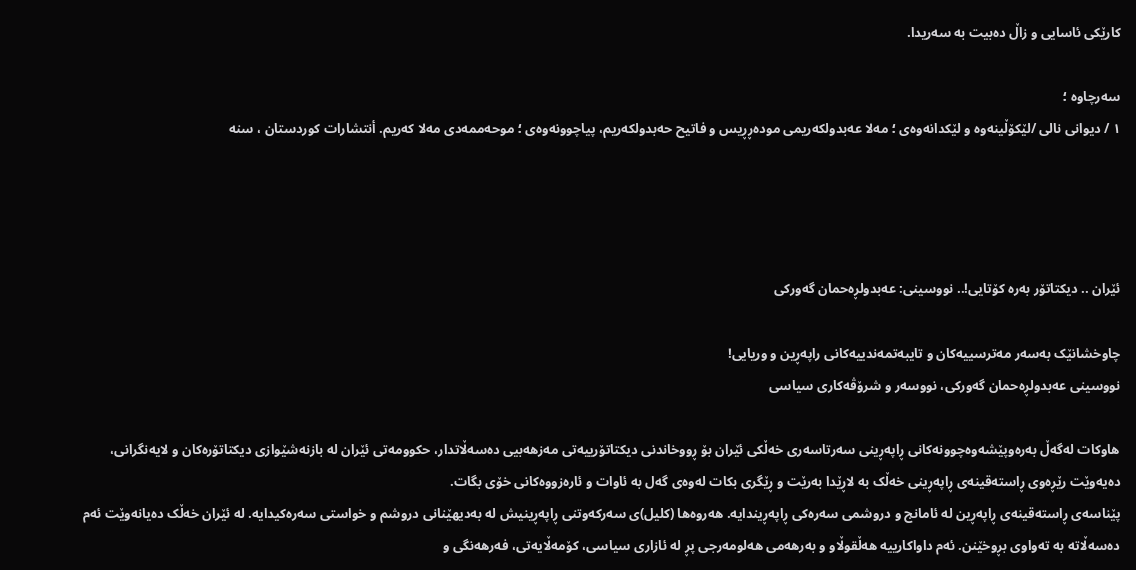کارێکی ئاسایی و زاڵ دەبيت بە سەريدا.

سەرچاوە ؛
١ / ديوانی نالی /لێکۆڵينەوە و لێکدانەوەی ؛ مەلا عەبدولکەريمی مودەڕڕيس و فاتيح حەبدولکەريم، پياچوونەوەی ؛ موحەممەدی مەلا کەريم. أنتشارات کوردستان ، سنە




ئێران .. دیکتاتۆر بەرە کۆتایی!.. نووسینی: عەبدولڕەحمان گەورکی

چاوخشانێک بەسەر مەترسییەکان و تایبەتمەندییەکانی راپەڕین و وریایی!
نووسینی عەبدولڕەحمان گەورکی، نووسەر و شرۆڤەکاری سیاسی

هاوکات لەگەڵ بەرەوپێشەوەچوونەکانی ڕاپەڕینی سەرتاسەری خەڵکی ئێران بۆ ڕووخاندنی دیکتاتۆرییەتی مەزهەبیی دەسەڵاتدار، حکوومەتی ئێران لە بازنەشێوازی دیکتاتۆرەکان و لایەنگرانی، دەیەوێت رێڕەوی ڕاستەقینەی ڕاپەڕینی خەڵک بە لاڕێدا بەرێت و ڕێگری بکات لەوەی گەل بە ئاوات و ئارەزووەکانی خۆی بگات.
پێناسەی ڕاستەقینەی ڕاپەڕین لە ئامانج و دروشمی سەرەکی ڕاپەڕیندایە. هەروەها (کلیل)ی سەرکەوتنی ڕاپەڕینیش لە بەدیهێنانی دروشم و خواستی سەرەکیدایە. لە ئێران خەڵک دەیانەوێت ئەم دەسەڵاتە بە تەواوی بڕوخێنن. ئەم داواکارییە هەڵقوڵاو و بەرهەمی هەلومەرجی پڕ لە ئازاری سیاسی، کۆمەڵایەتی، فەرهەنگی و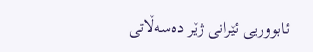ئابووریی ئێرانی ژێر دەسەڵاتی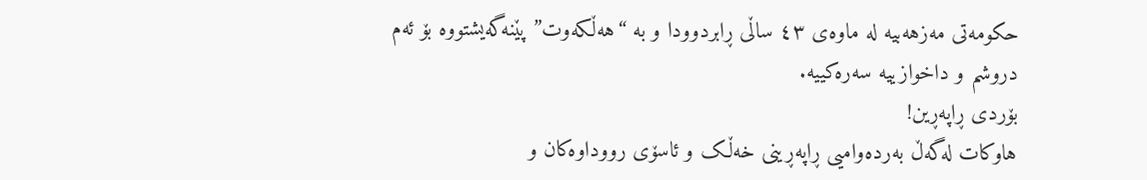حکومەتی مەزهەبیە لە ماوەی ٤٣ ساڵی ڕابردوودا و بە “هەڵکەوت” پێنەگەیشتووە بۆ ئەم دروشم و داخوازییە سەرەکییە.
بۆردی ڕاپەڕین!
هاوکات لەگەڵ بەردەوامیی ڕاپەڕینی خەڵک و ئاسۆی رووداوەکان و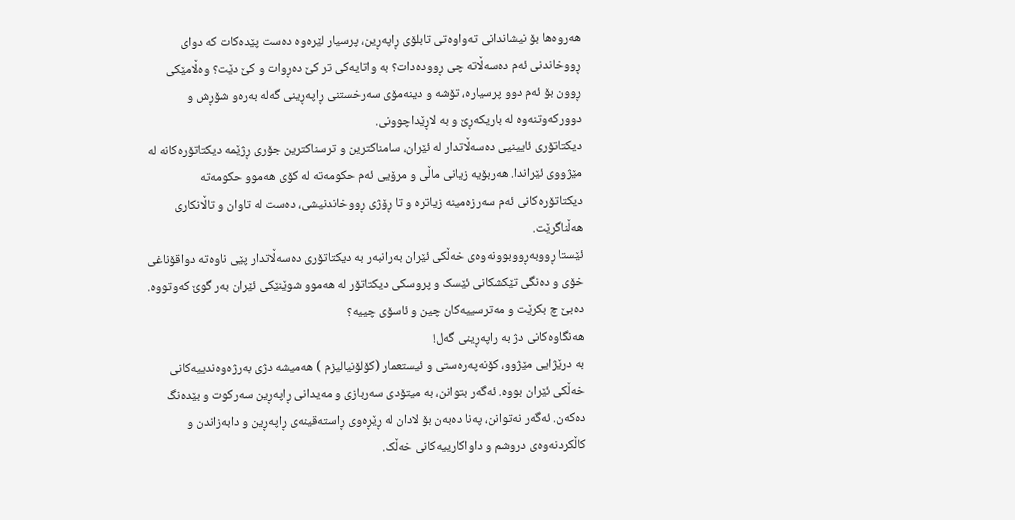هەروەها بۆ نیشاندانی تەواوەتی تابلۆی ڕاپەڕین، پرسیار لێرەوە دەست پێدەکات کە دوای ڕووخاندنی ئەم دەسەڵاتە چی ڕوودەدات؟ بە واتایەکی تر کێ دەڕوات و کێ دێت؟ وەڵامێکی ڕوون بۆ ئەم دوو پرسیارە، تۆشە و دینەمۆی سەرخستنی ڕاپەڕینی گەلە بەرەو شۆڕش و دوورکەوتنەوە لە باریکەڕێ و بە لاڕێداچوونی.
دیکتاتۆری ئایینیی دەسەڵاتدار لە ئێران، سامناکترین و ترسناکترین جۆری ڕژێمە دیکتاتۆرەکانە لە مێژووی ئێراندا. هەربۆیە زیانی ماڵی و مرۆیی ئەم حکومەتە لە کۆی هەموو حکومەتە دیکتاتۆرەکانی ئەم سەرزەمینە زیاترە و تا ڕۆژی ڕووخاندنیشی، دەست لە تاوان و تاڵانکاری هەڵناگرێت.
ئێستا ڕووبەڕووبوونەوەی خەڵکی ئێران بەرانبەر بە دیکتاتۆری دەسەڵاتدار پێی ناوەتە دواقۆناغی خۆی و دەنگی تێکشکانی ئێسک و پروسکی دیکتاتۆر لە هەموو شوێنێکی ئێران بەر گوێ کەوتووە. دەبێ چ بکرێت و مەترسییەکان چین و ئاسۆی چییە؟
هەنگاوەکانی دژ بە راپەڕینی گەل!
بە درێژایی مێژوو، کۆنەپەرەستی و ئیستعمار (کۆلۆنیالیزم ) هەمیشە دژی بەرژەوەندییەکانی خەڵکی ئێران بووە. ئەگەر بتوانن، بە میتۆدی سەربازی و مەیدانی ڕاپەڕین سەرکوت و بێدەنگ دەکەن. ئەگەر نەتوانن، پەنا دەبەن بۆ لادان لە ڕێڕەوی ڕاستەقینەی ڕاپەڕین و دابەزاندن و کاڵکردنەوەی دروشم و داواکارییەکانی خەڵک.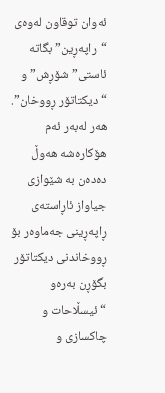ئەوان توقاون لەوەی “راپەڕین” بگاتە ئاستی”شۆڕش” و “دیکتاتۆر ڕووخان”. هەر لەبەر ئەم هۆکارەشە هەوڵ دەدەن بە شێوازی جیاواز ئاڕاستەی ڕاپەڕینی جەماوەر بۆ ڕووخاندنی دیکتاتۆر بگۆڕن بەرەو “ئیسڵاحات و چاکسازی و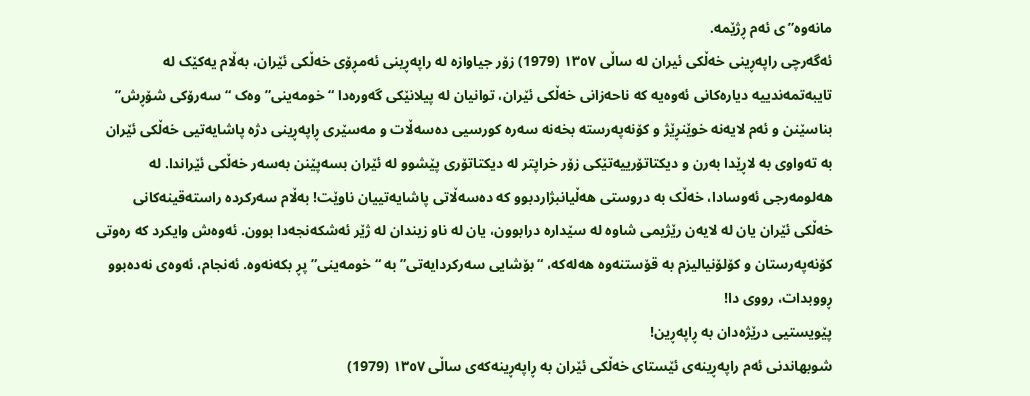مانەوە”ی ئەم ڕژێمە.
ئەگەرچی راپەڕینی خەڵکی ئیران لە ساڵی ١٣٥٧ (1979) زۆر جیاوازە لە راپەڕینی ئەمڕۆی خەڵکی ئێران، بەڵام یەکێک لە تایبەتمەندییە دیارەکانی ئەوەیە کە ناحەزانی خەڵکی ئێران، توانیان لە پیلانێکی گەورەدا “خومەینی” وەک “سەرۆکی شۆڕش” بناسێنن و ئەم لایەنە خوێنڕێژ و کۆنەپەرستە بخەنە سەرە کورسیی دەسەڵات و مەسێری ڕاپەڕینی دژە پاشایەتیی خەڵکی ئێران بە تەواوی بە لاڕێدا بەرن و دیکتاتۆرییەتێکی زۆر خراپتر لە دیکتاتۆری پێشوو لە ئێران بسەپێنن بەسەر خەڵکی ئێراندا. لە هەلومەرجی ئەوسادا، خەڵک بە دروستی هەڵیانبژاردبوو کە دەسەڵاتی پاشایەتییان ناوێت! بەڵام سەرکردە راستەقینەکانی خەڵکی ئێران یان لە لایەن رێژیمی شاوە لە سێدارە درابوون، یان لە ناو زیندان لە ژێر ئەشکەنجەدا بوون. ئەوەش وایکرد کە رەوتی کۆنەپەرستان و کۆلۆنیالیزم بە قۆستنەوە هەلەکە، “بۆشایی سەرکردایەتی” بە “خومەینی” پڕ بکەنەوە. ئەنجام، ئەوەی نەدەبوو ڕووبدات، رووی دا!
پێویستیی درێژەدان بە ڕاپەڕین!
شوبهاندنی ئەم راپەڕینەی ئێستای خەڵكی ئێران بە ڕاپەڕینەکەی ساڵی ١٣٥٧ (1979)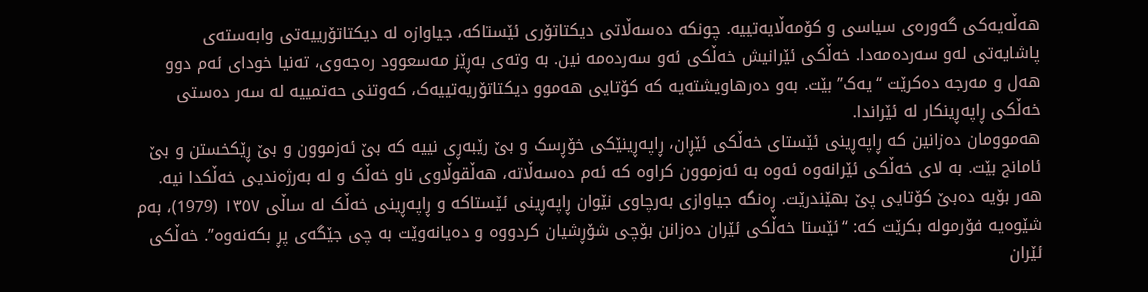هەڵەیەکی گەورەی سیاسی و کۆمەڵایەتییە. چونکە دەسەڵاتی دیکتاتۆری ئێستاکە، جیاوازە لە دیکتاتۆرییەتی وابەستەی پاشایەتی لەو سەردەمەدا. خەڵکی ئێرانیش خەڵکی ئەو سەردەمە نین. بە وتەی بەڕێز مەسعوود رەجەوی، تەنیا خودای ئەم دوو هەل و مەرجە دەکرێت “یەک” بێت. بەو دەرهاویشتەیە کە کۆتایی هه‌موو دیکتاتۆریه‌تییه‌ک، کەوتنی حه‌تمییه‌ له‌ سەر ده‌ستی خه‌ڵکی ڕاپه‌ڕینکار له‌ ئێراندا.
هەموومان دەزانین کە ڕاپەڕینی ئێستای خەڵکی ئێڕان، ڕاپەڕینێکی خۆڕسک و بێ رێبەڕی نییە کە بێ ئەزموون و بێ ڕێکخستن و بێ ئامانج بێت. بە لای خەڵکی ئێرانەوە ئەوە بە ئەزموون کراوە کە ئەم دەسەڵاتە، هەڵقوڵاوی ناو خەڵک و لە بەرژەندیی خەڵکدا نیە. هەر بۆیە دەبێ کۆتایی پێ بهێندرێت. ڕەنگە جیاوازی بەرچاوی نێوان ڕاپەڕینی ئێستاکە و ڕاپەڕینی خەڵک لە ساڵی ١٣٥٧ (1979)، بەم شێوەیە فۆرمولە بکرێت کە: “ئێستا خەڵکی ئێران دەزانن بۆچی شۆڕشیان کردووە و دەیانەوێت بە چی جێگەی پڕ بکەنەوە”. خەڵکی ئێران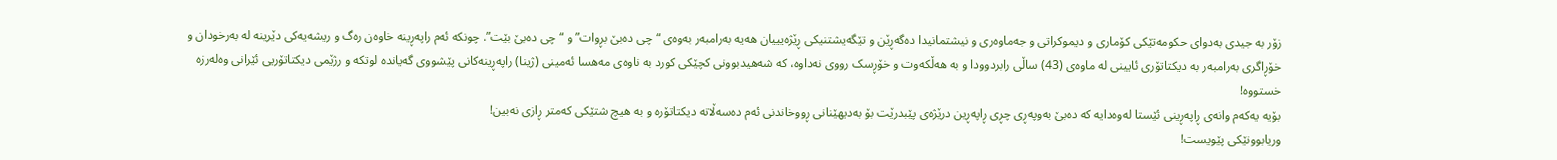زۆر بە جیدی بەدوای حکومەتێکی کۆماری و دیموکراتی و جەماوەری و نیشتمانیدا دەگەڕێن و تێگەیشتنیکی ڕێژەیییان هەیە بەرامبەر بەوەی “چی دەبێ بڕوات” و “چی دەبێ بێت”. چونكه‌ ئه‌م راپه‌ڕینه‌ خاوەن رەگ و ریشه‌یەکی دێرینە لە به‌رخودان و خۆڕاگری به‌رامبه‌ر بە دیكتاتۆری ئایینی لە ماوەی (43) ساڵی رابردوودا و به‌ هەڵکەوت و خۆڕسک رووی نه‌داوه‌، کە شه‌هیدبوونی كچێكی كورد بە ناوەی مەهسا ئەمینی (ژینا) راپه‌ڕینه‌كانی پێشووی گه‌یانده‌ لوتكه‌ و رژێمی دیکتاتۆریی ئێرانی وەلەرزە خستووە!
بۆیە یەکەم وانەی ڕاپەڕینی ئێستا لەوەدایە کە دەبێ بەوپەڕی چڕی ڕاپەڕین درێژەی پێبدرێت بۆ بەدیهێنانی ڕووخاندنی ئەم دەسەڵاتە دیکتاتۆرە و بە هیچ شتێکی کەمتر ڕازی نەبین!
وریابوونێکی پێویست!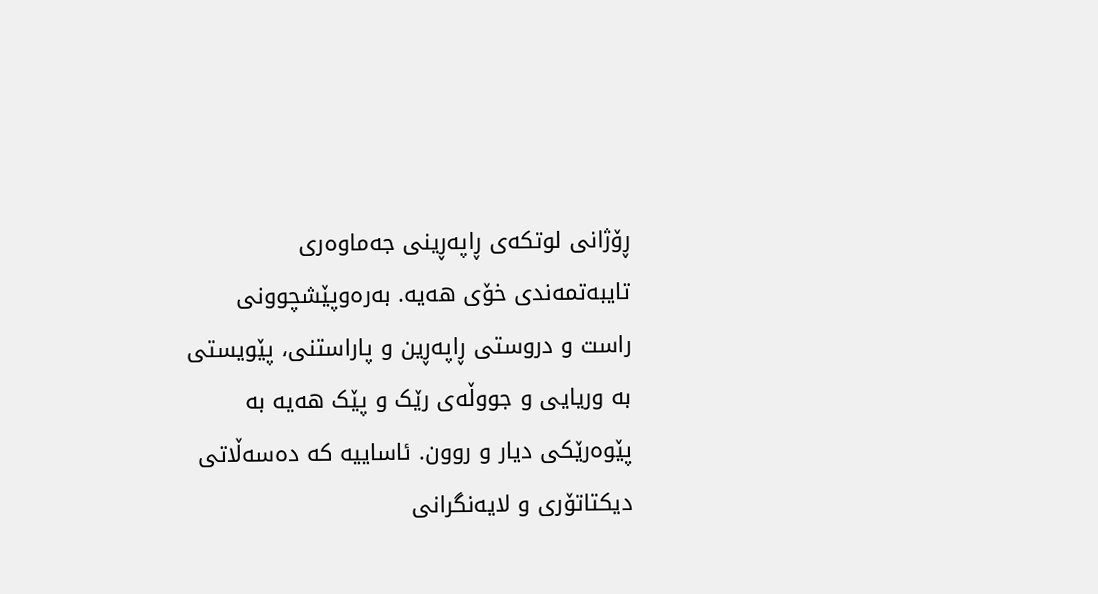ڕۆژانی لوتکەی ڕاپەڕینی جەماوەری تایبەتمەندی خۆی هەیە. بەرەوپێشچوونی راست و دروستی ڕاپەڕین و پاراستنی، پێویستی بە وریایی و جووڵەی رێک و پێک هەیە بە پێوەرێکی دیار و روون. ئاساییە کە دەسەڵاتی دیکتاتۆری و لایەنگرانی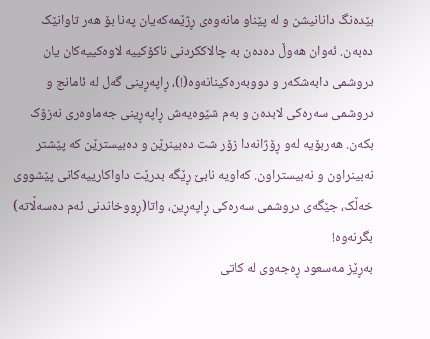بێدەنگ دانانیشن و لە پێناو مانەوەی ڕژێمەکەیان پەنا بۆ هەر تاوانێک دەبەن. ئەوان هەوڵ دەدەن بە چالاککردنی ناکۆکییە لاوەکییەکان یان دروشمی دابەشکەر و دووبەرەکینانەوە(!)، ڕاپەڕینی گەل لە ئامانج و دروشمی سەرەکی لابدەن و بەم شێوەیەش ڕاپەڕینی جەماوەری نەزۆک بکەن. هەربۆیە لەو ڕۆژانەدا زۆر شت دەبینرێن و دەبیسترێن کە پێشتر نەبینراون و نەبیستراون. کەاویە نابێ ڕێگە بدرێت داواکارییەکانی پێشووی خەڵک، جێگەی دروشمی سەرەکی ڕاپەڕین، واتا(ڕووخاندنی ئەم دەسەڵاتە) بگرنەوە!
بەڕێز مەسعود ڕەجەوی لە کاتی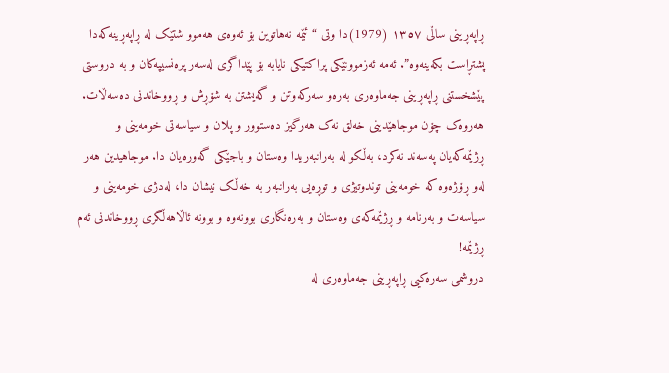ڕاپەڕینی ساڵی ١٣٥٧ (1979)دا وتی “ئێمە نەهاتوین بۆ ئەوەی هەموو شتێک لە ڕاپەڕینەکەدا پشتڕاست بکەینەوە”. ئەمە ئەزموونێکی پراکتیکی نایابە بۆ پێداگری لەسەر پرەنسیپەکان و بە دروستی پێشخستنی ڕاپەڕینی جەماوەری بەرەو سەرکەوتن و گەیشتن بە شۆڕش و ڕووخاندنی دەسەڵات. هەروەک چۆن موجاهێدینی خەلق نەک هەرگیز دەستوور و پلان و سیاسەتی خومەینی و ڕژێمەکەیان پەسەند نەکرد، بەڵکو لە بەرانبەریدا وەستان و باجێکی گەورەیان دا. موجاهیدین هەر لەو ڕۆژەوە کە خومەینی توندوتیژی و توڕەیی بەرانبەر بە خەڵک نیشان دا، لەدژی خومەینی و سیاسەت و بەرنامە و ڕژێمەکەی وەستان و بەرەنگاری بوونەوە و بوونە ئاڵاهەڵگری ڕووخاندنی ئەم ڕژێمە!
دروشمی سەرەکیی ڕاپەڕینی جەماوەری لە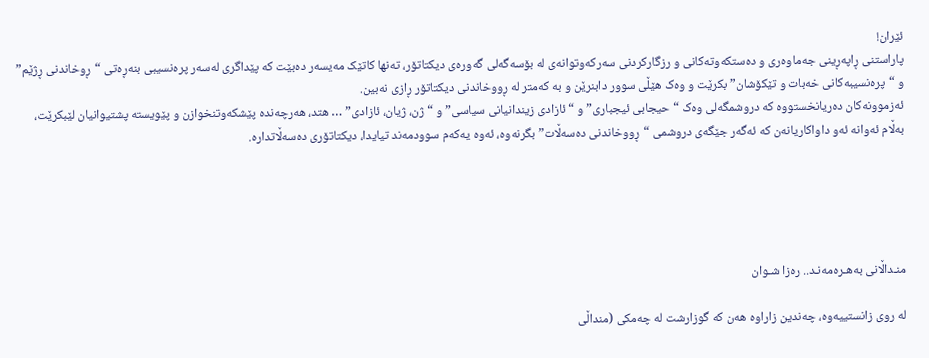ئێران!
پاراستنی ڕاپەڕینی جەماوەری و دەستکەوتەکانی و رزگارکردنی سەرکەوتوانەی لە بۆسەگەلی گەورەی دیکتاتۆر، تەنها کاتێک مەیسەر دەبێت کە پێداگری لەسەر پرەنسیبی بنەڕەتی “ڕوخاندنی ڕژێم” و “پرەنسیبەکانی خەبات و تێکۆشان” بکرێت و وەک هێڵی سوور دابنرێن و بە کەمتر لە ڕووخاندنی دیکتاتۆر ڕازی نەبین.
ئەزموونەکان دەریانخستووە کە دروشمگەلی وەک “حیجابی ئیجباری” و “ئازادی زیندانیانی سیاسی” و “ژن، ژیان، ئازادی” … هتد، هەرچەندە پێشکەوتنخوازن و پێویستە پشتیوانیان لێبکرێت، بەڵام ئەوانە ئەو داواکاریانەن کە ئەگەر جێگەی دروشمی “ڕووخاندنی دەسەڵات” بگرنەوە، ئەوە یەکەم سوودمەند تیایدا، دیکتاتۆری دەسەڵاتدارە.





منـداڵانی بەهـرەمەنـد.. رەزا شـوان

لە روی زانستییەوە، چەندین زاراوە هەن کە گوزارشت لە چەمکی (منداڵی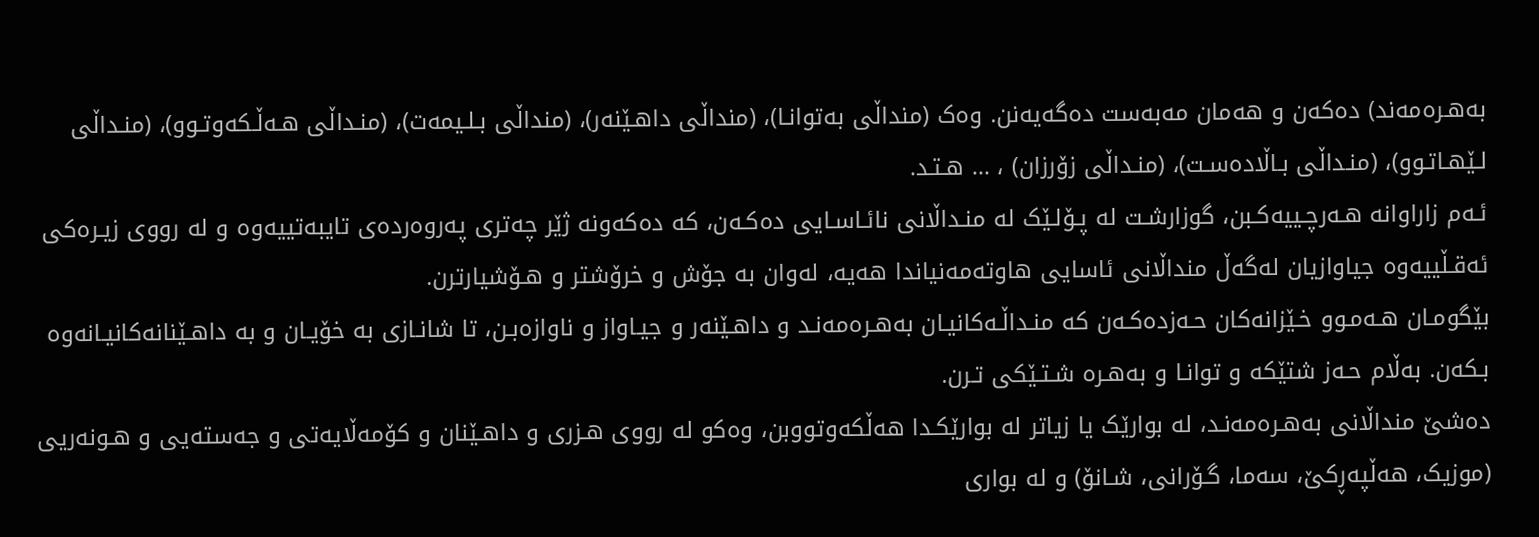بەهـرەمەند) دەکەن و هەمان مەبەست دەگەیەنن. وەک (منداڵی بەتوانـا)، (منداڵی داهـێنەر)، (منداڵی بـلـیمەت)، (منـداڵی هـەڵـکەوتـوو)، (منـداڵی لـێهـاتـوو)، (منـداڵی بـاڵادەسـت)، (منـداڵی زۆرزان) ، … هـتـد.
ئـەم زاراوانە هـەرچـییەکـبن، گوزارشـت لە پـۆلـێک لە منـداڵانی نائـاسـایی دەکـەن، کە دەکەونە ژێر چەتری پەروەردەی تایبەتییەوە و لە رووی زیـرەکی ئەقـڵییەوە جیاوازیان لەگەڵ منداڵانی ئاسایی هاوتەمەنیاندا هەیە، لەوان بە جۆش و خرۆشتر و هـۆشیارترن.
بێگومـان هـەمـوو خـێزانەکان حـەزدەکـەن کە منـداڵـەکانیـان بەهـرەمەنـد و داهـێنەر و جیـاواز و ناوازەبـن، تا شانـازی بە خۆیـان و بە داهـێنانەکانیـانەوە بـکەن. بەڵام حـەز شتێکە و توانـا و بەهـرە شـتـێکی تـرن.
دەشێ منداڵانی بەهـرەمەنـد، لە بوارێک یا زیاتر لە بوارێکـدا هەڵکەوتووبن، وەکو لە رووی هـزری و داهـێنان و کۆمەڵایەتی و جەستەیی و هـونەریی (موزیک، هەڵپەڕکێ، سەما، گـۆرانی، شـانۆ) و لە بواری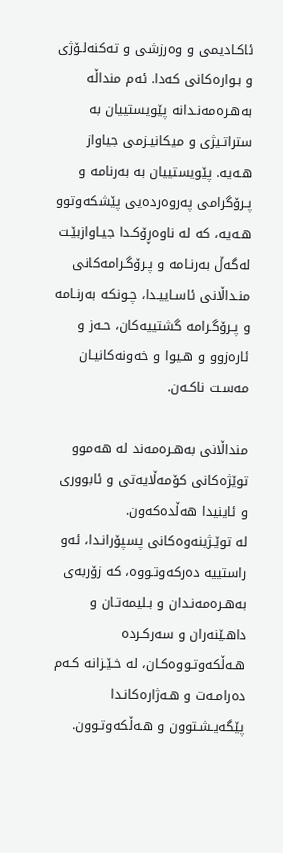ئاکـادیمی و وەرزشی و تەکنەلـۆژی و بـوارەکانی کەدا. ئەم منداڵە بەهـرەمەنـدانە پێویستییان بە ستراتـیژی و میکانیـزمی جیاواز هـەیە. پێویستییان بە بەرنامە و پـرۆگرامی پەروەردەیی پێشکەوتوو هـەیە، کە لە ناوەڕۆکـدا جیـاوازبێـت لەگەڵ بەرنـامە و پـرۆگـرامەکانی منـداڵانی ئاسـاییـدا، چـونکە بەرنـامە و پـرۆگـرامە گشتییەکان، حـەز و ئارەزوو و هـیوا و خەونەکانیـان مەسـت ناکـەن.

منداڵانی بەهـرەمەند لە هەموو توێژەکانی کۆمەڵایەتی و ئابووری و ئاینیدا هەڵدەکەون.
لە توێـژینەوەکانی پسپۆرانـدا، ئەو راستییە دەرکەوتـووە، کە زۆربەی بەهـرەمەنـدان و بـلیمەتـان و داهـێنەران و سەرکـردە هـەڵکەوتـووەکـان، لە خـێـزانە کـەم دەرامـەت و هـەژارەکانـدا پێگەیـشـتوون و هـەڵکەوتـوون.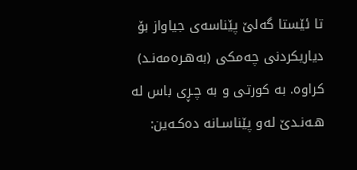تا ئێستا گەلێ پێناسەی جیاواز بۆ دیاریکردنی چەمکی (بەهـرەمەنـد) کراوە. بە کورتی و بە چـڕی باس لە هـەنـدێ لەو پێناسـانە دەکـەین: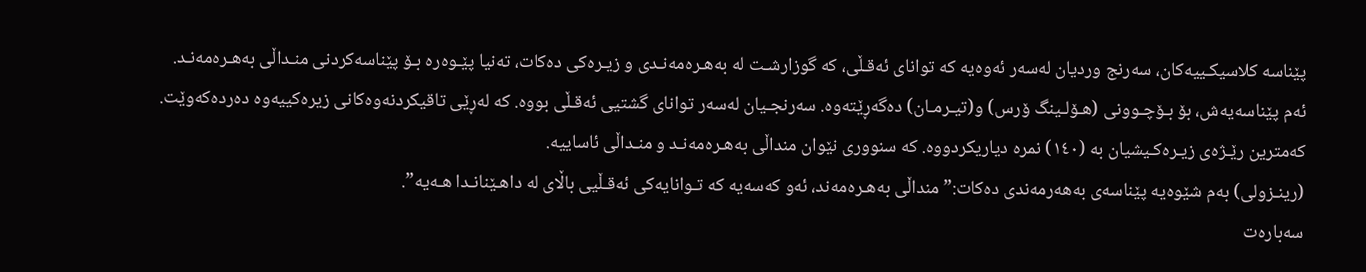پێناسە کلاسیکـییەکان، سەرنج وردیان لەسەر ئەوەیە کە توانای ئەقـڵی، کە گوزارشـت لە بەهـرەمەنـدی و زیـرەکی دەکات، تەنیا پێـوەرە بـۆ پێناسەکردنی منـداڵی بەهـرەمەنـد.
ئەم پێناسەیەش، بۆ بـۆچـوونی (هـۆلـینگ ۆرس) و(تیـرمـان) دەگەڕێتەوە. سەرنجـیان لەسەر توانای گشتیی ئەقـڵی بووە. کە لەڕێی تاقیکردنەوەکانی زیرەکییەوە دەردەکەوێت.
کەمترین رێـژەی زیـرەکـیشیان بە (١٤٠) نمرە دیاریکردووە. کە سنووری نێوان منداڵی بەهـرەمەنـد و منـداڵی ئاساییە.
(رینـزولی) بەم شێوەیە پێناسەی بەهەرمەندی دەکات:”منداڵی بەهـرەمەند، ئەو کەسەیە کە تـوانایەکی ئەقـڵیی باڵای لە داهـێنانـدا هـەیە”.
سەبارەت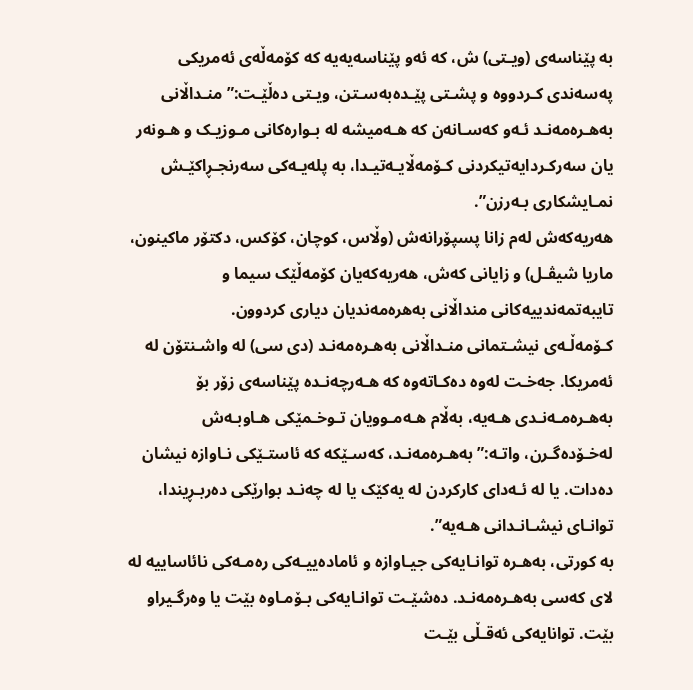بە پێناسەی (ویـتی) ش، کە ئەو پێناسەیەیە کە کۆمەڵەی ئەمريکی پەسەندی کـردووە و پشـتی پێـدەبەسـتن، ویـتی دەڵێـت:”منـداڵانی بەهـرەمەنـد ئـەو کەسـانەن کە هـەمیشە لە بـوارەکانی مـوزیـک و هـونەر یان سەرکـردایەتیکردنی کـۆمەڵایـەتیـدا، بە پلەیـەکی سەرنجـڕاکێـش نمـایشکاری بـەرزن”.
هەریەکەش لەم زانا پسپۆرانەش (وڵاس، کوچان، کۆکس، دکتۆر ماکینون، ماریا شیڤـل) و زایانی کەش، هەریەکەیان کۆمەڵێک سیما و تایبەتمەندییەکانی منداڵانی بەهرەمەندیان دیاری کردوون.
کـۆمەڵـەی نیشـتمانی منـداڵانی بەهـرەمەنـد (دی سی) لە واشـنتۆن لە ئەمریکا. جەخـت لەوە دەکـاتەوە کە هـەرچەنـدە پێناسەی زۆر بۆ بەهـرەمـەنـدی هـەیە، بەڵام هـەمـوویان تـوخـمێکی هـاوبـەش لەخـۆدەگـرن، واتـە:”بەهـرەمەنـد، کەسـێکە کە ئاستـێکی نـاوازە نیشان دەدات. یا لە ئـەدای کارکردن لە یەکێک یا لە چەنـد بوارێکی دەربـڕیندا، توانـای نیشـانـدانی هـەیە”.
بە کورتی، بەهـرە توانـایەکی جیـاوازە و ئامادەییـەکی رەمـەکی نائاساییە لە لای کەسی بەهـرەمەنـد. دەشێـت توانـایەکی بـۆمـاوە بێت یا وەرگـیراو بێت. توانایەکی ئەقـڵی بێـت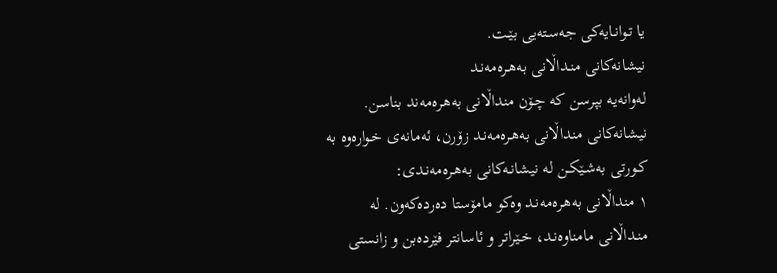یا تـوانـایەکی جەسـتەیی بێـت.
نیشانەکانی منـداڵانی بەهـرەمەنـد
لەوانەیە بپرسن کە چـۆن منداڵانی بەهـرەمەند بناسن. نیشانەکانی منداڵانی بەهـرەمەنـد زۆرن، ئەمانەی خـوارەوە بە کـورتی بەشـێکـن لە نیشانـەکانی بەهـرەمەنـدی:
١ منداڵانی بەهـرەمەنـد وەکو مامۆستا دەردەکەون. لە منـداڵانی مامناوەنـد، خـێراتر و ئاسانتر فێردەبن و زانستی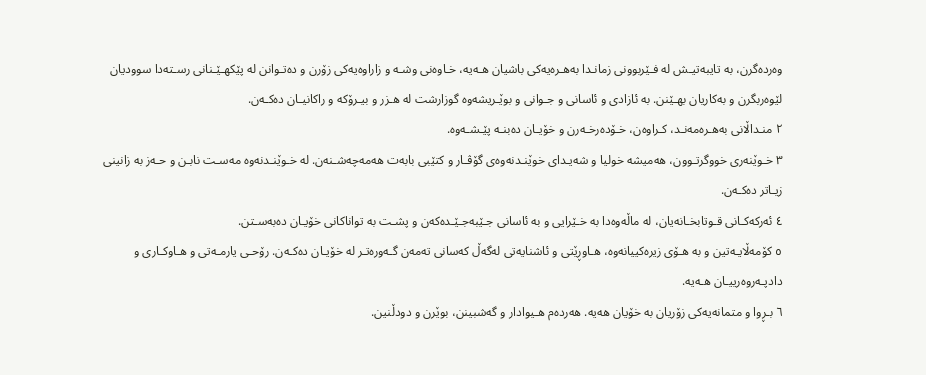وەردەگرن، بە تایبەتیـش لە فـێربوونی زمانـدا بەهـرەیەکی باشیان هـەیە، خـاوەنی وشـە و زاراوەیەکی زۆرن و دەتـوانن لە پێکهـێـنانی رسـتەدا سوودیان لێوەربگرن و بەکاریان بهـێنن. بە ئازادی و ئاسانی و جـوانی و بوێـریشەوە گوزارشت لە هـزر و بیـرۆکە و راکانیـان دەکـەن.
٢ منـداڵانی بەهـرەمەنـد، کـراوەن، خـۆدەرخـەرن و خۆیـان دەبنـە پێـشـەوە.
٣ خـوێنەری خووگرتـوون، هەمیشە خولیا و شەیـدای خوێنـدنەوەی گۆڤـار و کتێبی بابەت هەمەچەشـنەن. لە خـوێنـدنەوە مەسـت نابـن و حـەز بە زانینی زیـاتر دەکـەن.
٤ ئەرکەکـانی قـوتابخـانەیان، لە ماڵەوەدا بە خـێرایی و بە ئاسانی جـێبەجـێـدەکەن و پشـت بە تواناکانی خۆیـان دەبەسـتن.
٥ کۆمەڵایـەتین و بە هـۆی زیرەکییانەوە، هـاوڕێتی و ئاشنایەتی لەگەڵ کەسانی تەمەن گـەورەتـر لە خۆیـان دەکـەن. رۆحـی یارمـەتی و هـاوکـاری و دادپـەروەرییـان هـەیە.
٦ بـڕوا و متمانەیەکی زۆریان بە خۆیان هەیە. هەردەم هـیوادار و گەشبینن، بوێرن و دودڵنین.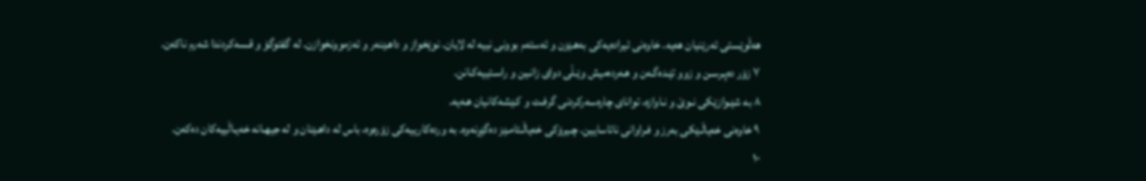هەڵوێستی ئەرێنیان هەیە. خاوەنی ئیرادەیەکی بەهـێزن و ئەستەم بوونی نییە لە لایان. نوێخواز و داهـێنەر و ئەزموونخوازن. لە گفتوگۆ و قـسەکردندا شەرم ناکەن.
٧ زۆر دەپـرسـن و زوو تێـدەگـەن و هـەردەمیش وێـڵی دوای زانـین و راسـتییەکـانن.
٨ بە شێـوازێکی نـوێ و نـاوازە، توانای چارەسەرکردنی گرفـت و کـێشەکانیان هـەیە.
٩ خاوەنی خەیاڵـێکی بەرز و فـراوانی نائاسایین. چـیرۆکی خەیاڵـئامـێز دەگێڕنەوە. بە وردەکارییەکی زۆرەوە، باس لە داهـێنان و لە جیهـانە خەیـاڵییەکان دەکەن.
١٠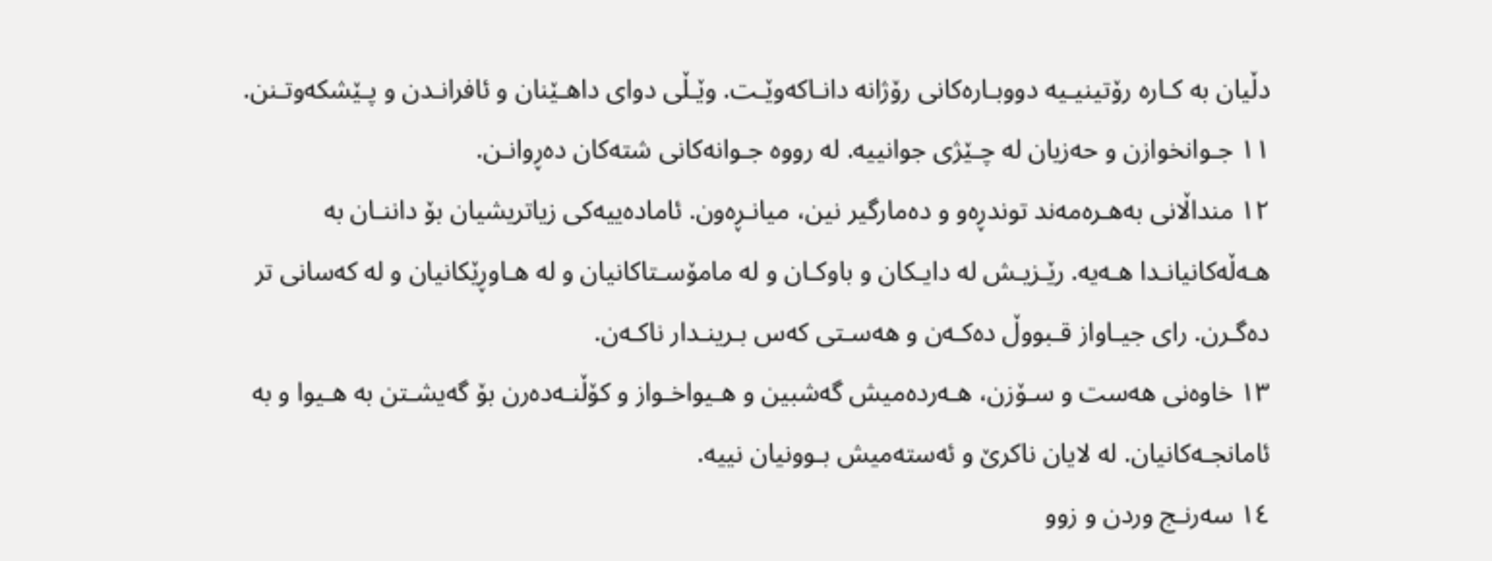دڵیان بە کـارە رۆتینیـیە دووبـارەکانی رۆژانە دانـاکەوێـت. وێـڵی دوای داهـێنان و ئافرانـدن و پـێشکەوتـنن.
١١ جـوانخوازن و حەزیان لە چـێژی جوانییە. لە رووە جـوانەکانی شتەکان دەڕوانـن.
١٢ منداڵانی بەهـرەمەند توندڕەو و دەمارگیر نین، میانـڕەون. ئامادەییەکی زیاتریشیان بۆ داننـان بە هـەڵەکانیانـدا هـەیە. رێـزیـش لە دایـکان و باوکـان و لە مامۆسـتاکانیان و لە هـاوڕێکانیان و لە کەسانی تر دەگـرن. رای جیـاواز قـبووڵ دەکـەن و هەسـتی کەس بـرینـدار ناکـەن.
١٣ خاوەنی هەست و سـۆزن، هـەردەمیش گەشبین و هـیواخـواز و کۆڵنـەدەرن بۆ گەیشـتن بە هـیوا و بە ئامانجـەکانیان. لە لایان ناکرێ و ئەستەمیش بـوونیان نییە.
١٤ سەرنـج وردن و زوو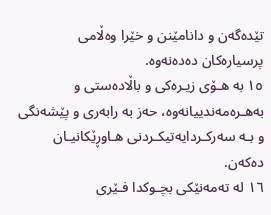تێدەگەن و دانامێنن و خێرا وەڵامی پرسیارەکان دەدەنەوە.
١٥ بە هـۆی زیـرەکی و باڵادەستی و بەهـرەمەندییانەوە، حەز بە رابەری و پێشەنگی و بـە سەرکـردایەتیکـردنی هـاوڕێکانیـان دەکەن.
١٦ لە تەمەنێکی بچـوکدا فـێری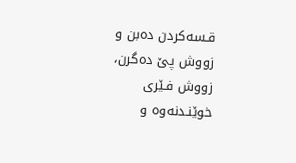قـسەکردن دەبن و زووش پێ دەگرن، زووش فـێری خوێنـدنەوە و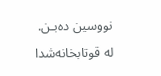نووسین دەبـن. لە قوتابخانەشدا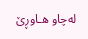لەچاو هـاوڕێ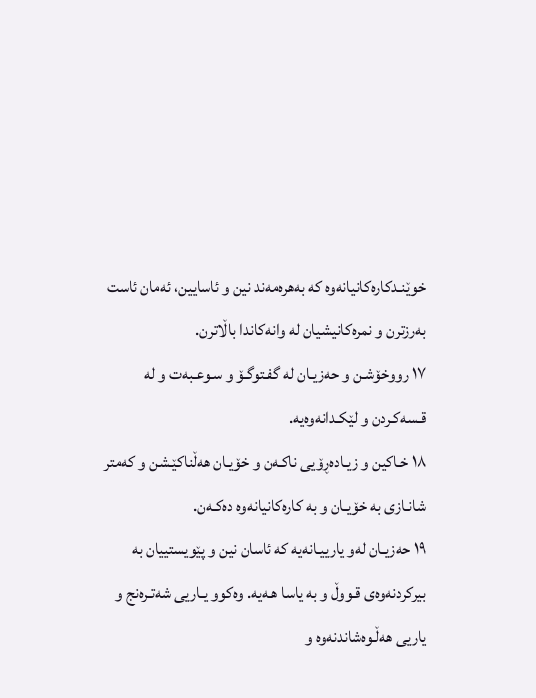خوێنـدکارەکانیانەوە کە بەهرەمەند نین و ئاسایین، ئەمان ئاست بەرزترن و نمرەکانیشیان لە وانەکاندا باڵاترن.
١٧ رووخۆشـن و حەزیـان لە گفـتوگـۆ و سـوعـبەت و لە قـسەکـردن و لێکـدانەوەیە.
١٨ خـاکین و زیـادەڕۆیی ناکـەن و خۆیـان هەڵناکێـشن و کەمتر شانـازی بە خۆیـان و بە کارەکانیانەوە دەکـەن.
١٩ حەزیـان لەو یارییـانەیە کە ئاسان نین و پێویستییان بە بیرکردنەوەی قـووڵ و بە یاسا هـەیە. وەکوو یـاریی شەتـرەنج و یاریی هەڵـوەشاندنەوە و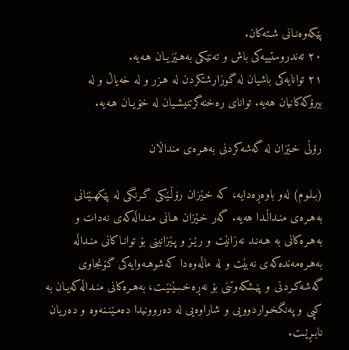پێکەوەنـانی شـتەکان.
٢٠ تەندروستییەکی باش و تەنێکی بەهـێزیـان هـەیە.
٢١ توانایەکی باشیان لە گوزارشتکردن لە هـزر و لە خەیاڵ و لە بیرۆکەکانیان هەیە. توانای رەخنەگرتنیشـیان لە خۆیـان هـەیە.

رۆڵی خـێزان لە گەشەکردنی بەهـرەی منداڵان

(بـلـوم) لەو باوەڕەدایە، کە خـێزان رۆڵـێکی گـرنگی لە پێکهـێنانی بەهـرەی منـداڵـدا هەیە. گەر خـێزان هـانی منـداڵەکەی نەدات و بەهـرەکانی بە هـەنـد نەزانێت و رێـز و پـێزانینی بۆ توانـاکانی منـداڵە بەهـرەمەندەکەی نەبێت و لە ماڵەوەدا کەشوهـەوایەکی گۆنجاوی گەشەکـردنی و پێـشکەوتنی بۆ نەڕەخـسێنێـت، بەهـرەکانی منـداڵەکەیـان بە کپی و پەنگخـواردوویی و شاراوەیی لە دەروونیدا دەمـێنـنەوە و دەریان نابـڕێـت.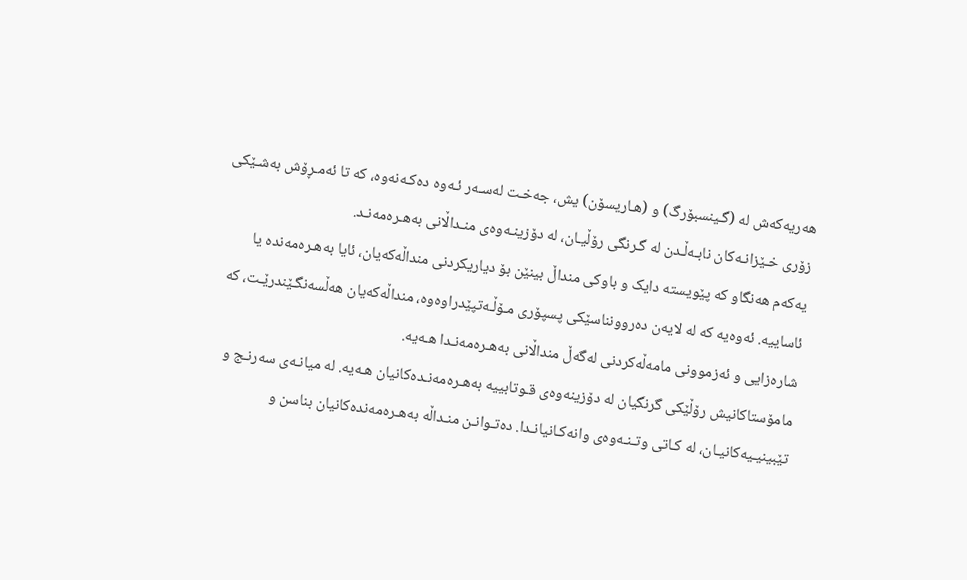هەریەکەش لە (گـینسبۆرگ) و (هـاریسۆن) یش، جەخـت لەسـەر ئـەوە دەکـەنەوە، کە تا ئەمـڕۆش بەشـێکی زۆری خـێزانـەکان نابـەڵـدن لە گـرنگی رۆڵیـان، لە دۆزینـەوەی منـداڵانی بەهـرەمەنـد.
یەکەم هەنگاو کە پێویستە دایک و باوکی منداڵ بینێن بۆ دیاریکردنی منداڵەکەیان، ئایا بەهـرەمەندە یا ئاساییە. ئەوەیە کە لە لایەن دەروونناسێکی پسپۆری مـۆڵـەتپێدراوەوە، منداڵەکەیان هەڵسەنگـێندرێـت، کە شارەزایی و ئەزموونی مامەڵەکردنی لەگەڵ منداڵانی بەهـرەمەنـدا هـەیە.
مامۆستاکانیش رۆڵێکی گرنگیان لە دۆزینەوەی قـوتابییە بەهـرەمەنـدەکانیان هـەیە. لە میانـەی سەرنـج و تێبینیـیەکانیـان، لە کـاتی وتـنـەوەی وانەکـانیانـدا. دەتـوانـن منـداڵە بەهـرەمەندەکانیان بناسن و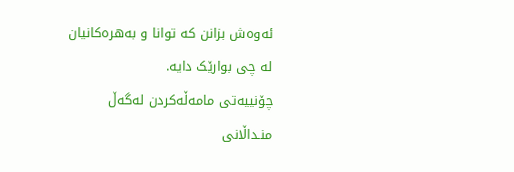ئەوەش بزانن کە توانا و بەهرەکانیان لە چی بوارێک دایە.
چۆنییەتی مامەڵەکردن لەگەڵ منـداڵانی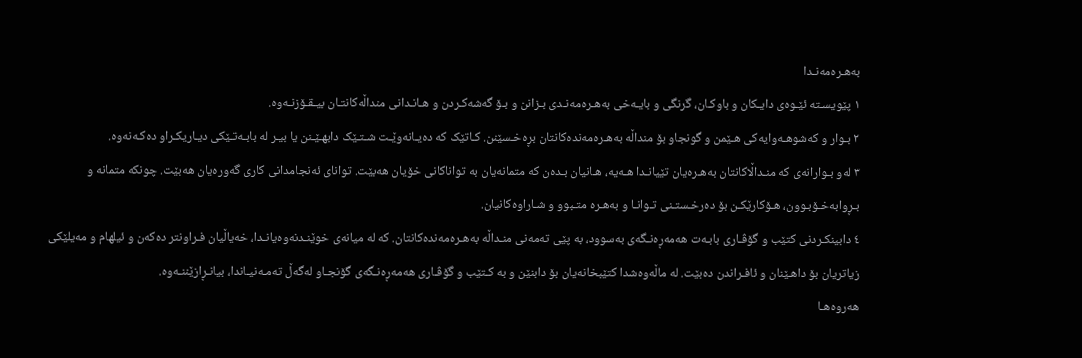بەهـرەمەنـدا
١ پێویسـتە ئێـوەی دایـکان و باوکـان، گرنگی و بایـەخی بەهـرەمەنـدی بـزانن و بـۆ گەشەکـردن و هـانـدانی منداڵەکانتـان بیـقـۆزنـەوە.
٢ بـوار و كەشوهـەوایەکی هـێمن و گونجاو بۆ منداڵە بەهـرەمەندەکانتان بڕەخـسێنن. کـاتێک کە دەیـانەوێـت شـتـێک دابهـێـنن یا بیـر لە بابـەتـێکی دیـاریکـراو دەکـەنەوە.
٣ لەو بـوارانەی کە منـداڵاکانتان بەهـرەیان تێیانـدا هـەیە، هـانیان بـدەن کە متمانەیان بە تواناکانی خۆیان هەبێت. توانای ئەنجامدانی کاری گەورەیان هەبێت. چونکە متمانە و بـڕوابەخـۆبـوون، هـۆکارێکـن بۆ دەرخـستـنی تـوانـا و بەهـرە متـبوو و شـاراوەکانیان.
٤ دابینکـردنی کتێب و گۆڤـاری بابـەت هەمەڕەنـگەی بەسوود، بە پێی تەمەنی منـداڵە بەهـرەمەندەکانتان. کە لە میانەی خوێنـدنەوەیانـدا، خەیاڵیان فـراونتر دەکەن و ئیلهام و مەیلێکی زیاتریان بۆ داهـێنان و ئافـراندن دەبێت. لە ماڵەوەشدا کتێبخانەیان بۆ دابنێن و بە کـتێب و گۆڤـاری هەمەڕەنـگەی گۆنجـاو لەگەڵ تەمـەنیـاندا، بیانـڕازێننـەوە.
هەروەهـا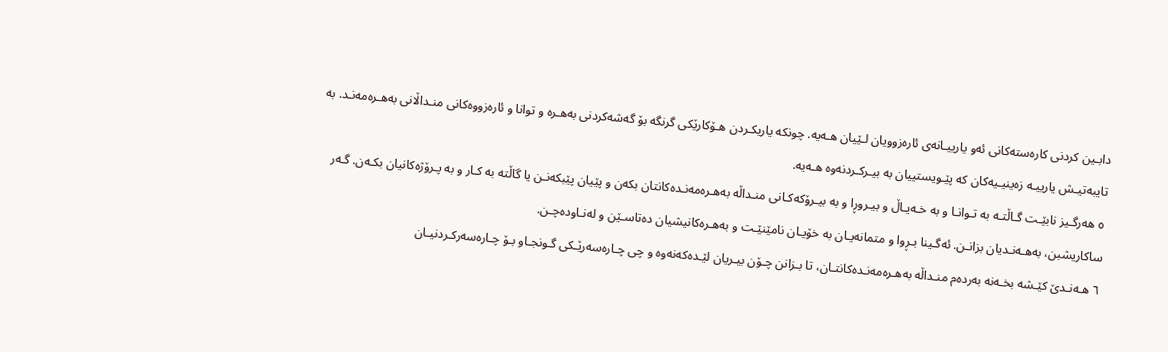دابـین کردنی کارەستەکانی ئەو یارییـانەی ئارەزوویان لـێیان هـەیە. چونکە یاریکـردن هـۆکارێکی گرنگە بۆ گەشەکردنی بەهـرە و توانا و ئارەزووەکانی منـداڵانی بەهـرەمەنـد. بە تایبەتیـش یارییـە زەینیـیەکان کە پێـویستییان بە بیـرکـردنەوە هـەیە.
٥ هەرگـیز نابێـت گـاڵتـە بە تـوانـا و بە خـەیـاڵ و بیـروڕا و بە بیـرۆکەکـانی منـداڵە بەهـرەمەنـدەکانتان بکەن و پێیان پێبکەنـن یا گاڵتە بە کـار و بە پـرۆژەکانیان بکـەن. گـەر ساکاریشبن، بەهـەنـدیان بزانـن. ئەگـینا بـڕوا و متمانەیـان بە خۆیـان نامێنێـت و بەهـرەکانیشیان دەتاسـێن و لەنـاودەچـن.
٦ هـەنـدێ کێـشە بخـەنە بەردەم منـداڵە بەهـرەمەنـدەکانتـان، تا بـزانن چـۆن بیـریان لێـدەکەنەوە و چی چـارەسەرێـکی گـونجـاو بـۆ چـارەسەرکـردنیـان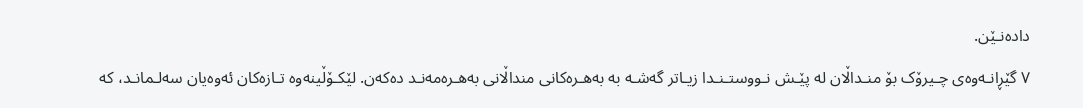دادەنـێن.
٧ گێڕانـەوەی چـیرۆک بۆ منـداڵان لە پێـش نـووستـنـدا زیـاتر گەشـە بە بەهـرەکانی منداڵانی بەهـرەمەنـد دەکەن. لێکـۆڵینەوە تـازەکان ئەوەیان سەلـمانـد، کە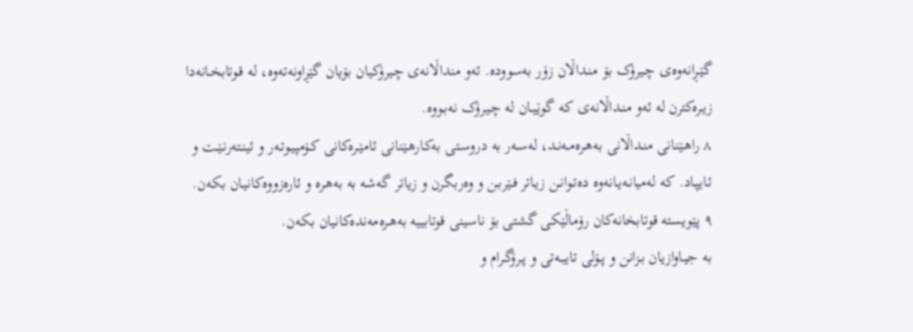گێـڕانەوەی چـیرۆک بۆ منـداڵان زۆر بەسوودە. ئەو منداڵانەی چـیرۆکیان بۆیان گێڕاونەتەوە، لە قـوتابخـانەدا زیـرەکترن لە ئەو منـداڵانەی کە گوێیـان لە چـیرۆک نەبـووە.
٨ راهـێنانی منـداڵانی بەهـرەمـەنـد، لەسـەر بە دروسـتی بەکـارهـێنانی ئامێـرەکانی کـۆمپیـوتـەر و ئینـتەرنـێـت و ئـایپـاد. کە لەمیانـەیـانەوە دەتـوانـن زیـاتر فـێربـن و وەربگرن و زیاتر گەشە بە بەهـرە و ئارەزووەکانیـان بکەن.
٩ پێویستە قوتابخانەکان رۆماڵێکی گشتی بۆ ناسینی قوتابییە بەهـرەمەندەکانیان بکەن.
بە جیـاوازیان بـزانن و پـۆلی تایبـەتی و پـرۆگـرام و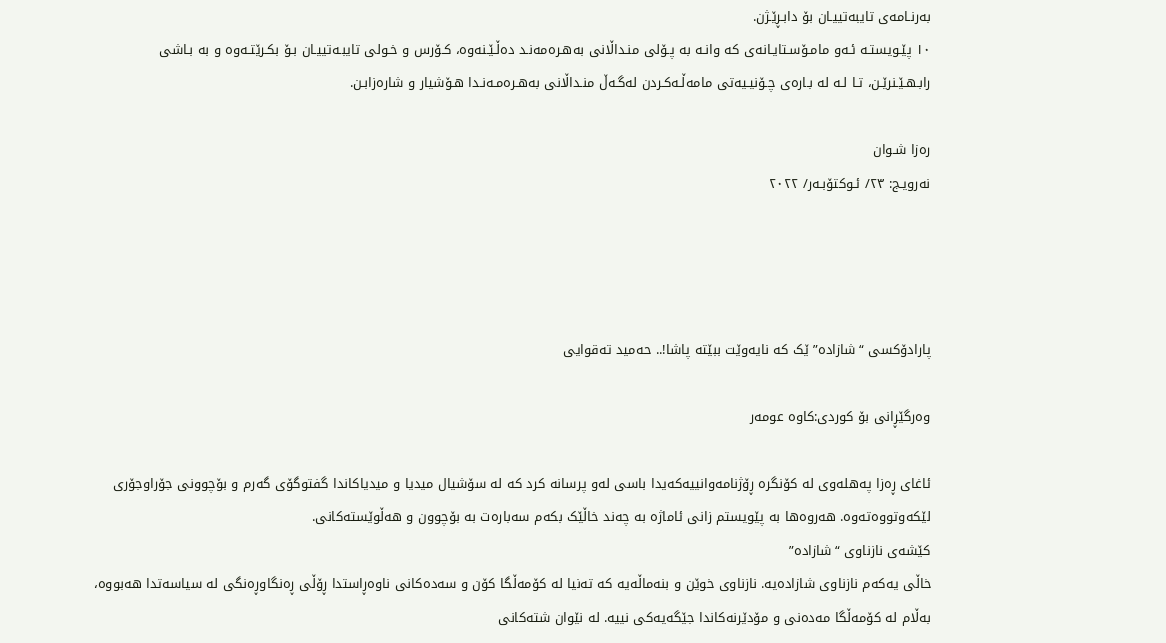بەرنـامەی تایبەتییـان بۆ دابـڕێـژن.
١٠ پێـویستـە ئـەو مامـۆسـتایـانەی کە وانـە بە پـۆلی منـداڵانی بەهـرەمەنـد دەڵـێـنەوە، کـۆرس و خـولی تایبـەتییـان بـۆ بکـرێتـەوە و بە بـاشی رابـهـێـنرێـن، تـا لـە لە بـارەی چـۆنیـیەتی مامەڵـەکـردن لەگـەڵ منـداڵانی بەهـرەمـەنـدا هـۆشیار و شارەزابـن.

رەزا شـوان
نەرویـج: ٢٣/ ئـوکتۆبـەر/ ٢٠٢٢




پارادۆکسی “شازادە”ێک کە نایەوێت ببێتە پاشا!.. حەمید تەقوایی

وەرگێڕانی بۆ کوردی:کاوە عومەر

ئاغای ڕەزا پەهلەوی لە کۆنگرە ڕۆژنامەوانییەکەیدا باسی لەو پرسانە کرد کە لە سۆشیال میدیا و میدیاکاندا گفتوگۆی گەرم و بۆچوونی جۆراوجۆری لێکەوتووەتەوە. هەروەها بە پێویستم زانی ئاماژە بە چەند خاڵێک بکەم سەبارەت بە بۆچوون و هەڵوێستەکانی.
کێشەی نازناوی “شازادە”
خاڵی یەکەم نازناوی شازادەیە. نازناوی خوێن و بنەماڵەیە کە تەنیا لە کۆمەڵگا کۆن و سەدەکانی ناوەڕاستدا ڕۆڵی ڕەنگاوڕەنگی لە سیاسەتدا هەبووە، بەڵام لە کۆمەڵگا مەدەنی و مۆدێرنەکاندا جێگەیەکی نییە. لە نێوان شتەکانی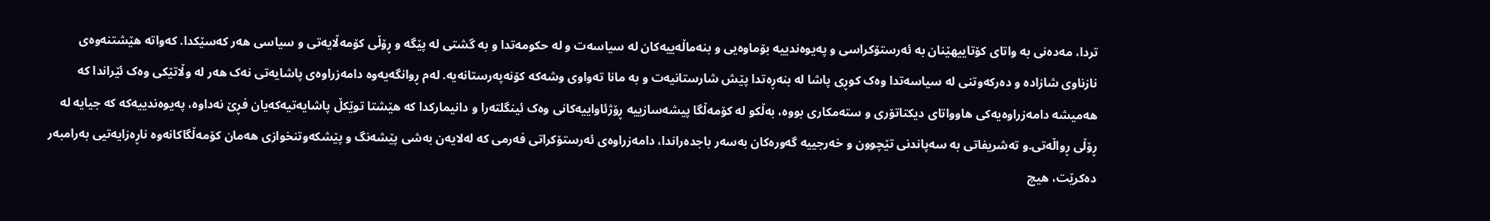تردا، مەدەنی بە واتای کۆتاییهێنان بە ئەرستۆکراسی و پەیوەندییە بۆماوەیی و بنەماڵەییەکان لە سیاسەت و لە حکومەتدا و بە گشتی لە پێگە و ڕۆڵی کۆمەڵایەتی و سیاسی هەر کەسێکدا. کەواتە هێشتنەوەی نازناوی شازادە و دەرکەوتنی لە سیاسەتدا وەک کوڕی پاشا لە بنەڕەتدا پێش شارستانیەت و بە مانا تەواوی وشەکە کۆنەپەرستانەیە. لەم ڕوانگەیەوە دامەزراوەی پاشایەتی نەک هەر لە وڵاتێکی وەک ئێراندا کە هەمیشە دامەزراوەیەکی هاوواتای دیکتاتۆری و ستەمکاری بووە، بەڵکو لە کۆمەڵگا پیشەسازییە ڕۆژئاواییەکانی وەک ئینگلتەرا و دانیمارکدا کە هێشتا توێکڵ پاشایەتیەکەیان فڕێ نەداوە، پەیوەندییەکە کە جیایە لە ڕۆڵی ڕواڵەتی.و تەشریفاتی بە سەپاندنی تێچوون و خەرجییە گەورەکان بەسەر باجدەراندا، دامەزراوەی ئەرستۆکراتی فەرمی کە لەلایەن بەشی پێشەنگ و پێشکەوتنخوازی هەمان کۆمەڵگاکانەوە ناڕەزایەتیی بەرامبەر دەکرێت، هیچ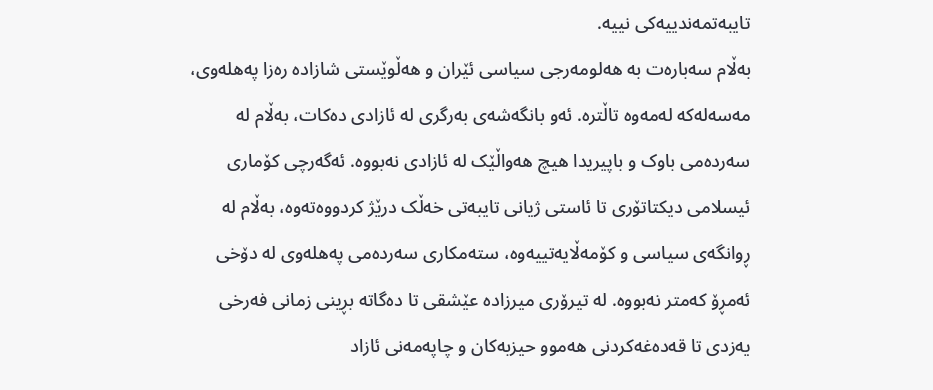تایبەتمەندییەکی نییە.
بەڵام سەبارەت بە هەلومەرجی سیاسی ئێران و هەڵوێستی شازادە رەزا پەهلەوی، مەسەلەکە لەمەوە تاڵترە. ئەو بانگەشەی بەرگری لە ئازادی دەکات، بەڵام لە سەردەمی باوک و باپیریدا هیچ هەواڵێک لە ئازادی نەبووە. ئەگەرچی کۆماری ئیسلامی دیکتاتۆری تا ئاستی ژیانی تایبەتی خەڵک درێژ کردووەتەوە، بەڵام لە ڕوانگەی سیاسی و کۆمەڵایەتییەوە، ستەمکاری سەردەمی پەهلەوی لە دۆخی ئەمڕۆ کەمتر نەبووە. لە تیرۆری میرزادە عێشقی تا دەگاتە بڕینی زمانی فەرخی یەزدی تا قەدەغەکردنی هەموو حیزبەکان و چاپەمەنی ئازاد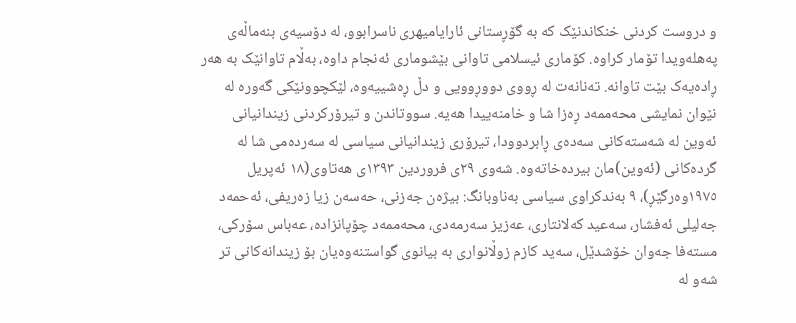و دروست کردنی خنکاندنێک کە بە گۆڕستانی ئارایامیهری ناسرابوو، لە دۆسیەی بنەماڵەی پەهلەویدا تۆمار کراوە. کۆماری ئیسلامی تاوانی بێشوماری ئەنجام داوە، بەڵام تاوانێک بە هەر ڕادەیەک بێت تاوانە. تەنانەت لە ڕووی دووڕوویی و دڵ ڕەشییەوە، لێکچوونێکی گەورە لە نێوان نمایشی محەممەد ڕەزا شا و خامنەییدا هەیە. سووتاندن و تیرۆرکردنی زیندانیانی ئەوین لە شەستەکانی سەدەی ڕابردوودا، تیرۆری زیندانیانی سیاسی لە سەردەمی شا لە گردەکانی (ئەوین)مان بیردەخاتەوە. شەوی ٢٩ی فروردین ١٣٩٣ی هەتاوی(١٨ ئەپریل ١٩٧٥وەرگێڕ)، ٩ بەندکراوی سیاسی بەناوبانگ: بیژەن جەزنی، حەسەن زیا زەریفی، ئەحمەد جەلیلی ئەفشار، سەعید کەلانتاری، عەزیز سەرمەدی، محەممەد چۆپانزادە، عەباس سۆرکی، مستەفا جەوان خۆشدێل، سەید کازم زوڵانواری بە بیانوی گواستنەوەیان بۆ زیندانەکانی تر شەو لە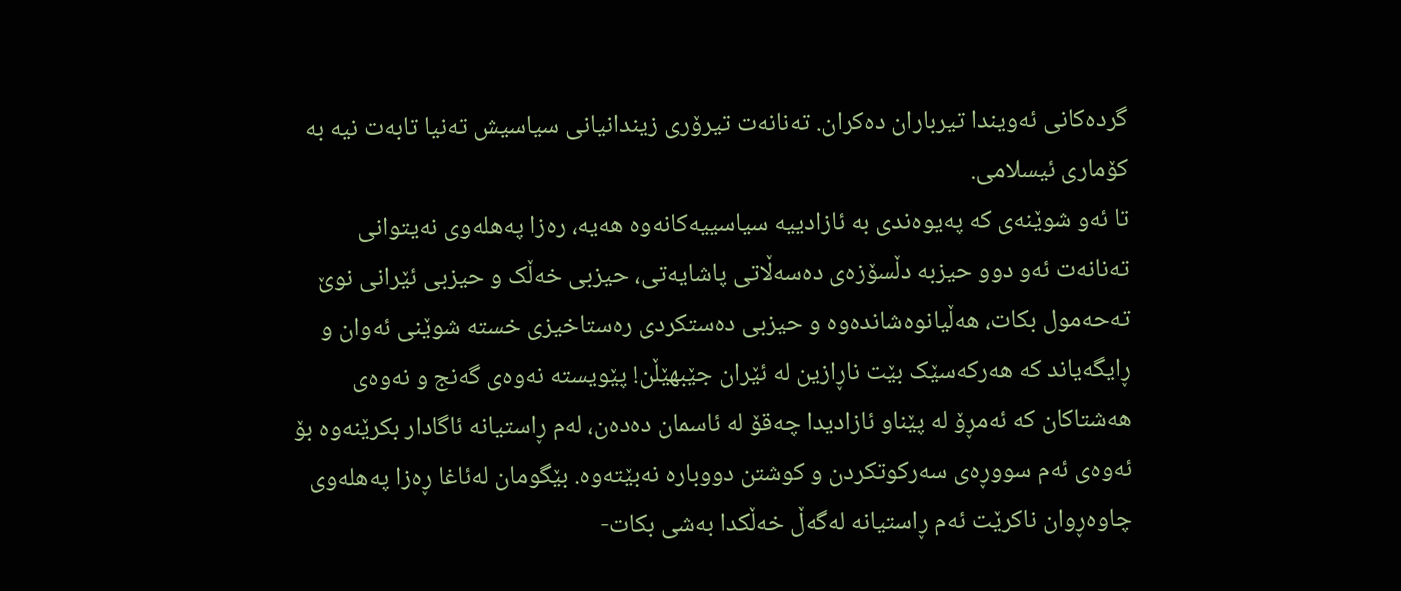گردەکانی ئەویندا تیرباران دەکران. تەنانەت تیرۆری زیندانیانی سیاسیش تەنیا تابەت نیە بە کۆماری ئیسلامی.
تا ئەو شوێنەی کە پەیوەندی بە ئازادییە سیاسییەکانەوە هەیە، رەزا پەهلەوی نەیتوانی تەنانەت ئەو دوو حیزبە دڵسۆزەی دەسەڵاتی پاشایەتی، حیزبی خەڵک و حیزبی ئێرانی نوێ تەحەمول بکات، هەڵیانوەشاندەوە و حیزبی دەستکردی رەستاخیزی خستە شوێنی ئەوان و ڕایگەیاند کە هەرکەسێک بێت ناڕازین لە ئێران جێبهێڵن! پێویستە نەوەی گەنج و نەوەی هەشتاکان کە ئەمڕۆ لە پێناو ئازادیدا چەقۆ لە ئاسمان دەدەن، لەم ڕاستیانە ئاگادار بکرێنەوە بۆ ئەوەی ئەم سووڕەی سەرکوتکردن و کوشتن دووبارە نەبێتەوە. بێگومان لەئاغا ڕەزا پەهلەوی چاوەڕوان ناکرێت ئەم ڕاستیانە لەگەڵ خەڵکدا بەشی بکات-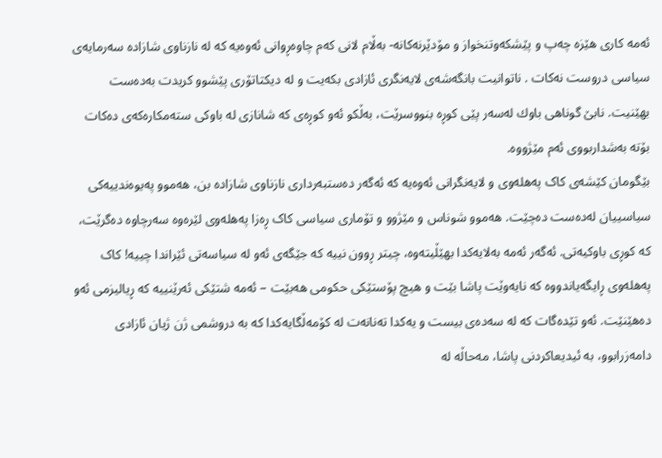ئەمە کاری هێزە چەپ و پێشکەوتنخواز و مۆدێرنەکانە- بەڵام لانی کەم چاوەڕوانی ئەوەیە کە لە نازناوی شازادە سەرمایەی سیاسی دروست نەکات . ناتوانیت بانگەشەی لایەنگری ئازادی بکەیت و لە دیکتاتۆری پێشوو کریدت بەدەست بهێنیت. نابێ گوناهی باوك له‌سه‌ر پێی كوڕه‌ بنووسرێت، به‌ڵكو ئه‌و كوڕه‌ی كه‌ شانازی له‌ باوكی ستەمكاره‌كه‌ی ده‌كات بۆته‌ به‌شداربووی ئه‌م مێژووه‌.
بێگومان کێشەی کاک پەهلەوی و لایەنگرانی ئەوەیە کە ئەگەر دەستبەرداری نازناوی شازادە بن، هەموو پەیوەندییەکی سیاسییان لەدەست دەچێت. هەموو شوناس و مێژوو و تۆماری سیاسی کاک ڕەزا پەهلەوی لێرەوە سەرچاوە دەگرێت، کە کوڕی باوکیەتی. ئەگەر ئەمە بەلایەکدا بهێڵیتەوە، چیتر ڕوون نییە کە جێگەی ئەو لە سیاسەتی ئێراندا چییە! کاک پەهلەوی ڕایگەیاندووە کە نایەوێت پاشا بێت و هیچ پۆستێکی حکومی هەبێت – ئەمە شتێکی ئەرێنییە کە ڕیالیزمی ئەو دەهێنێت. ئەو تێدەگات کە لە سەدەی بیست و یەکدا تەنانەت لە کۆمەڵگایەکدا کە بە دروشمی ژن ژیان ئازادی دامەزرابوو، بە ئیدیعاکردنی پاشا، مەحاڵە لە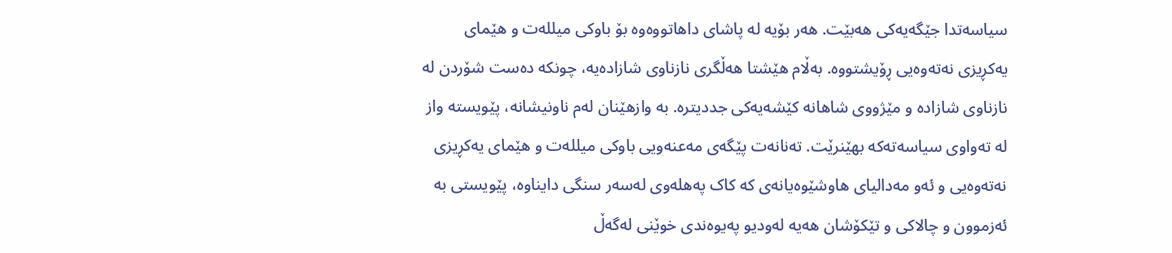سیاسەتدا جێگەیەکی هەبێت. هەر بۆیە لە پاشای داهاتووەوە بۆ باوکی میللەت و هێمای یەکڕیزی نەتەوەیی ڕۆیشتووە. بەڵام هێشتا هەڵگری نازناوی شازادەیە، چونکە دەست شۆردن لە نازناوی شازادە و مێژووی شاهانە کێشەیەکی جددیترە. بە وازهێنان لەم ناونیشانە، پێویستە واز لە تەواوی سیاسەتەکە بهێنرێت. تەنانەت پێگەی مەعنەویی باوکی میللەت و هێمای یەکڕیزی نەتەوەیی و ئەو مەدالیای هاوشێوەیانەی کە کاک پەهلەوی لەسەر سنگی دایناوە، پێویستی بە ئەزموون و چالاکی و تێکۆشان هەیە لەودیو پەیوەندی خوێنی لەگەڵ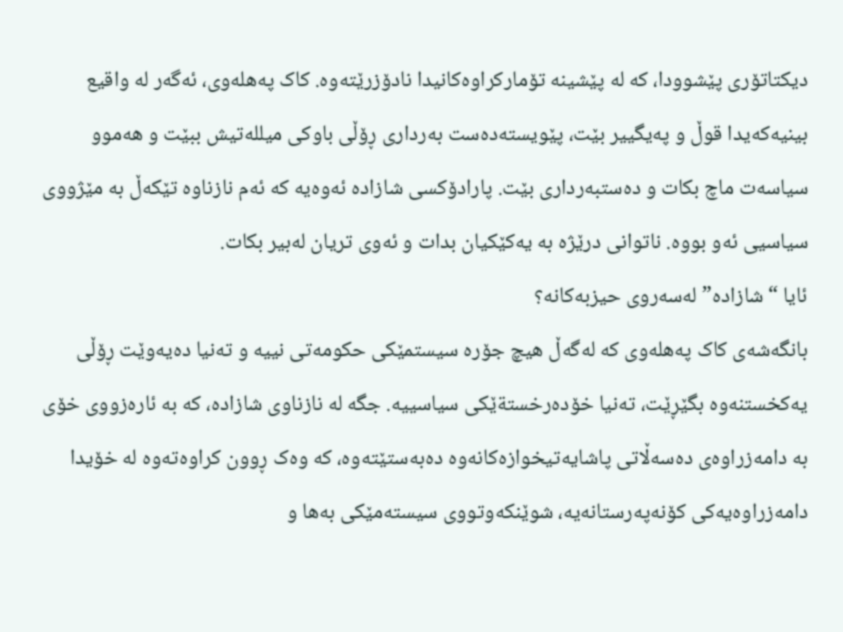دیکتاتۆری پێشوودا، کە لە پێشینە تۆمارکراوەکانیدا نادۆزرێتەوە. کاک پەهلەوی، ئەگەر لە واقیع بینیەکەیدا قوڵ و پەیگییر بێت، پێویستەدەست بەرداری ڕۆڵی باوکی میللەتیش ببێت و هەموو سیاسەت ماچ بکات و دەستبەرداری بێت. پارادۆکسی شازادە ئەوەیە کە ئەم نازناوە تێکەڵ بە مێژووی سیاسیی ئەو بووە. ناتوانی درێژە بە یەکێکیان بدات و ئەوی تریان لەبیر بکات.
ئایا “شازادە” لەسەروی حیزبەکانە؟
بانگەشەی کاک پەهلەوی کە لەگەڵ هیچ جۆرە سیستمێکی حکومەتی نییە و تەنیا دەیەوێت ڕۆڵی یەکخستنەوە بگێڕێت، تەنیا خۆدەرخستةێکی سیاسییە. جگە لە نازناوی شازادە، کە بە ئارەزووی خۆی بە دامەزراوەی دەسەڵاتی پاشایەتیخوازەکانەوە دەبەستێتەوە، کە وەک ڕوون کراوەتەوە لە خۆیدا دامەزراوەیەکی کۆنەپەرستانەیە، شوێنکەوتووی سیستەمێکی بەها و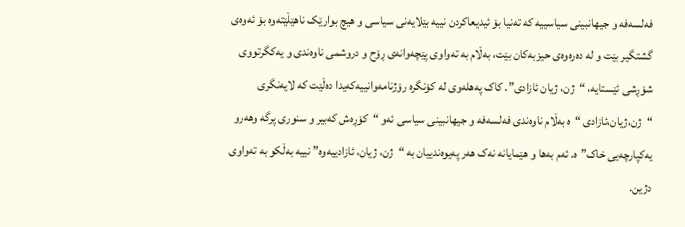فەلسەفە و جیهانبینی سیاسییە کە تەنیا بۆ ئیدیعاکردن نییە بێلایەنی سیاسی و هیچ بوارێک ناهێڵێتەوە بۆ ئەوەی گشتگیر بێت و لە دەرەوەی حیزبەکان بێت، بەڵام بە تەواوی پێچەوانەی ڕۆح و دروشمی ناوەندی و یەکگرتووی شۆڕشی ئێستایە، “ژن، ژیان ئازادی”. کاک پەهلەوی لە کۆنگرە رۆژنامەوانییەکەیدا دەڵێت کە لایەنگری “ژن،ژیان،ئازادی “ە بەڵام ناوەندی فەلسەفە و جیهانبینی سیاسی ئەو “کۆڕەش کەبیر و سنوری پرگە وهەرو یەکپارچەیی خاک”ە. ئەم بەها و هێمایانە نەک هەر پەیوەندییان بە “ژن، ژیان، ئازادییەوە” نییە بەڵکو بە تەواوی دژین.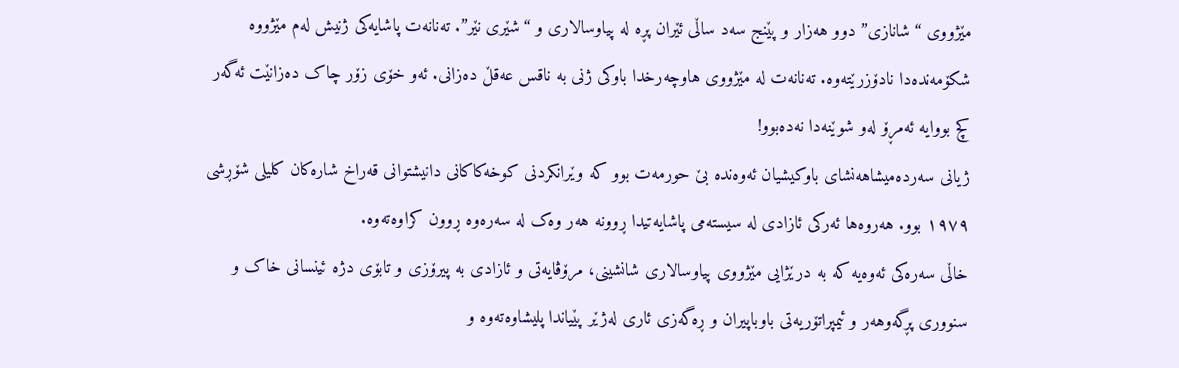مێژووی “شانازی” دوو هەزار و پێنج سەد ساڵی ئێران پڕە لە پیاوسالاری و “شێری نێر”. تەنانەت پاشایەکی ژنیش لەم مێژووە شکۆمەندەدا نادۆزرێتەوە. تەنانەت لە مێژووی هاوچەرخدا باوکی ژنی بە ناقس عەقڵ دەزانی. ئەو خۆی زۆر چاک دەزانێت ئەگەر کچ بووایە ئەمڕۆ لەو شوێنەدا نەدەبوو!
ژیانی سەردەمیشاهەنشای باوکیشیان ئەوەندە بێ حورمەت بوو کە وێرانکردنی کوخەکاکانی دانیشتوانی قەراخ شارەکان کلیلی شۆڕشی ١٩٧٩ بوو. هەروەها ئەرکی ئازادی لە سیستەمی پاشایەتیدا ڕوونە هەر وەک لە سەرەوە ڕوون کراوەتەوە.
خاڵی سەرەکی ئەوەیە کە بە درێژایی مێژووی پیاوسالاری شانشینی، مرۆڤایەتی و ئازادی بە پیرۆزی و تابۆی دژە ئینسانی خاک و سنووری پڕگەوهەر و ئیمپراتۆریەتی باوباپیران و ڕەگەزی ئاری لەژێر پێیاندا پلیشاوەتەوە و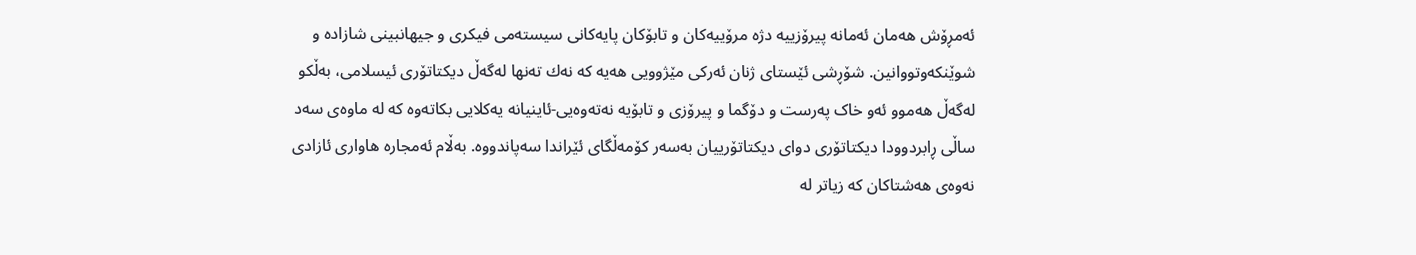ئەمڕۆش هەمان ئەمانە پیرۆزییە دژە مرۆییەکان و تابۆکان پایەکانی سیستەمی فیکری و جیهانبینی شازادە و شوێنکەوتووانین. شۆڕشی ئێستای ژنان ئه‌ركی مێژوویی هه‌یه‌ كه‌ نه‌ك ته‌نها له‌گه‌ڵ دیكتاتۆری ئیسلامی، به‌ڵكو له‌گه‌ڵ هه‌موو ئه‌و خاک پەرست و دۆگما و پیرۆزی و تابۆیە نه‌ته‌وه‌یی-ئاینیانە یه‌كلایی بكاته‌وه‌ كه‌ له‌ ماوه‌ی سه‌د ساڵی ڕابردوودا دیكتاتۆری دوای دیكتاتۆرییان به‌سه‌ر كۆمه‌ڵگای ئێراندا سه‌پاندووه‌. بەڵام ئەمجارە هاواری ئازادی نەوەی هەشتاکان کە زیاتر لە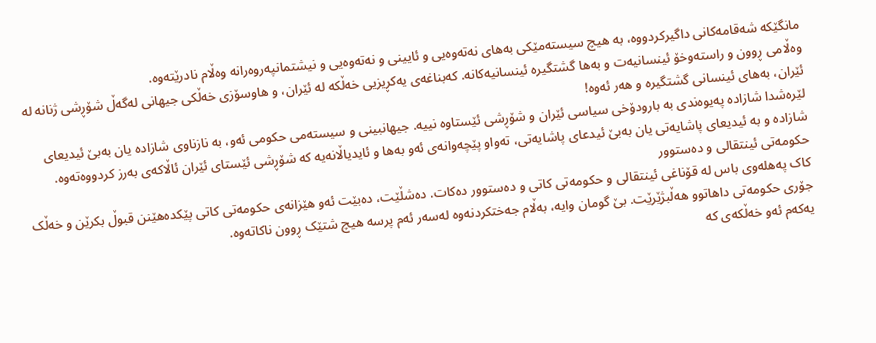مانگێکە شەقامەکانی داگیرکردووە، بە هیچ سیستەمێکی بەهای نەتەوەیی و ئایینی و نەتەوەیی و نیشتمانپەروەرانە وەڵام نادرێتەوە.
وەڵامی ڕوون و راستەوخۆ ئینسانیەت و بەها گشتگیرە ئینسانیەکانە. کەبناغەی یەکڕیزیی خەڵکە لە ئێران، و هاوسۆزی خەڵکی جیهانی لەگەڵ شۆڕشی ژنانە لە ئێران، بەهای ئینسانی گشتگیرە و هەر ئەوە!
لێرەشدا شازادە پەیوەندی بە بارودۆخی سیاسی ئێران و شۆڕشی ئێستاوە نییە. جیهانبینی و سیستەمی حکومی ئەو، بە نازناوی شازادە یان بەبێ ئیدیعای شازادە و بە ئیدیعای پاشایەتی یان بەبێ ئیدعای پاشایەتی، تەواو پێچەوانەی ئەو بەها و ئایدیاڵانەیە کە شۆڕشی ئێستای ئێران ئاڵاکەی بەرز کردووەتەوە.
حکومەتی ئینتقالی و دەستوور
کاک پەهلەوی باس لە قۆناغی ئینتقالی و حکومەتی کاتی و دەستوور دەکات. دەشڵێت، دەبێت ئەو هێزانەی حکومەتی کاتی پێکدەهێنن قبوڵ بکرێن و خەڵک جۆری حکومەتی داهاتوو هەڵبژێرێت. بێ گومان وایە، بەڵام جەختکردنەوە لەسەر ئەم پرسە هیچ شتێک ڕوون ناکاتەوە.
یه‌که‌م ئه‌و خه‌ڵکه‌ی که‌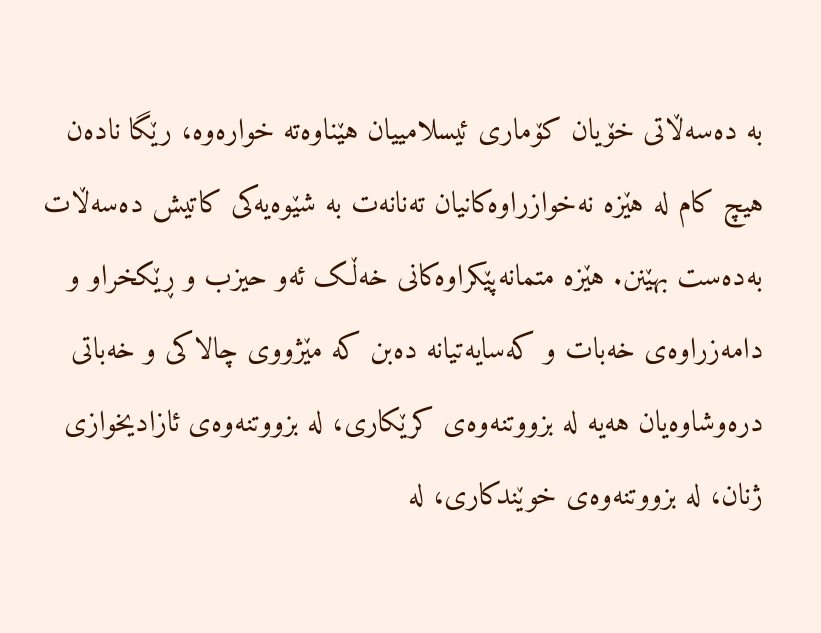به‌ ده‌سه‌ڵاتی خۆیان کۆماری ئیسلامییان هێناوەتە خوارەوە، رێگا ناده‌ن هیچ کام له‌ هێزه‌ نه‌خوازراوه‌کانیان ته‌نانه‌ت به‌ شێوه‌یه‌کی کاتیش ده‌سه‌ڵات به‌ده‌ست بهێنن. هێزە متمانەپێکراوەکانی خەڵک ئەو حیزب و ڕێکخراو و دامەزراوەی خەبات و کەسایەتیانە دەبن کە مێژووی چالاکی و خەباتی درەوشاوەیان هەیە لە بزووتنەوەی کرێکاری، لە بزووتنەوەی ئازادیخوازی ژنان، لە بزووتنەوەی خوێندکاری، لە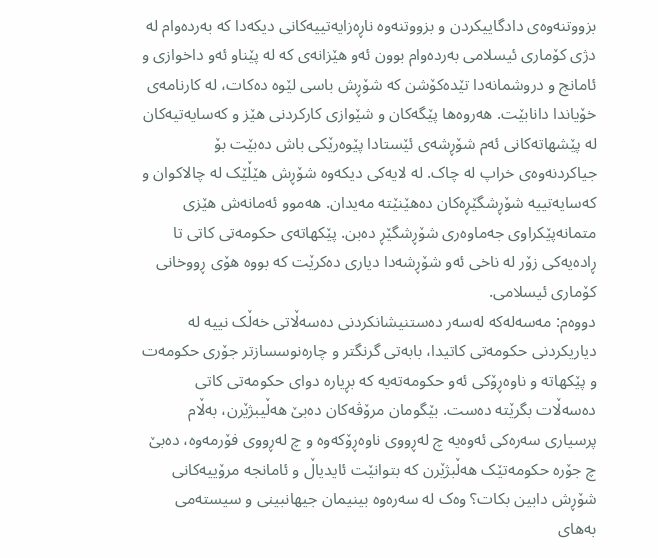بزووتنەوەی دادگاییکردن و بزووتنەوە ناڕەزایەتییەکانی دیکەدا کە بەردەوام لە دژی کۆماری ئیسلامی بەردەوام بوون ئەو هێزانەی کە لە پێناو ئەو داخوازی و ئامانج و دروشمانەدا تێدەکۆشن کە شۆڕش باسی لێوە دەکات، لە کارنامەی خۆیاندا دانابێت. هه‌روه‌ها پێگه‌کان و شێوازی کارکردنی هێز و که‌سایه‌تیه‌کان له‌ پێشهاته‌کانی ئه‌م شۆڕشه‌ی ئێستادا پێوه‌رێکی باش ده‌بێت بۆ جیاکردنه‌وه‌ی خراپ له‌ چاک. لە لایەکی دیکەوە شۆڕش هێڵێک لە چالاکوان و کەسایەتییە شۆڕشگێڕەکان دەهێنێتە مەیدان. هەموو ئەمانەش هێزی متمانەپێکراوی جەماوەری شۆڕشگێڕ دەبن. پێکهاتەی حکومەتی کاتی تا ڕادەیەکی زۆر لە ناخی ئەو شۆڕشەدا دیاری دەکرێت کە بووە هۆی ڕووخانی کۆماری ئیسلامی.
دووەم: مەسەلەکە لەسەر دەستنیشانکردنی دەسەڵاتی خەڵک نییە لە دیاریکردنی حکومەتی کاتیدا، بابەتی گرنگتر و چارەنوسسازتر جۆری حکومەت و پێکهاتە و ناوەڕۆکی ئەو حکومەتەیە کە بڕیارە دوای حکومەتی کاتی دەسەڵات بگرێتە دەست. بێگومان مرۆڤەکان دەبێ هەڵیبژێرن، بەڵام پرسیاری سەرەکی ئەوەیە چ لەڕووی ناوەڕۆکەوە و چ لەڕووی فۆرمەوە، دەبێ چ جۆرە حکومەتێک هەڵبژێرن کە بتوانێت ئایدیاڵ و ئامانجە مرۆییەکانی شۆڕش دابین بکات؟ وەک لە سەرەوە بینیمان جیهانبینی و سیستەمی بەهای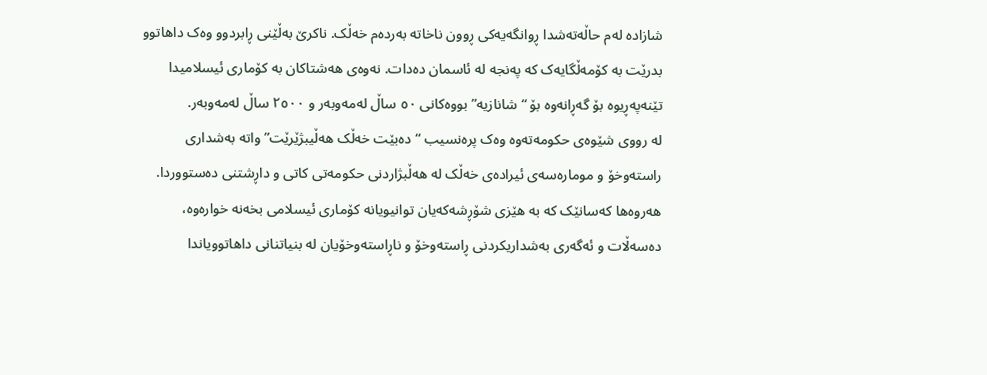شازادە لەم حاڵەتەشدا ڕوانگەیەکی ڕوون ناخاتە بەردەم خەڵک. ناکرێ بەڵێنی ڕابردوو وەک داهاتوو بدرێت بە کۆمەڵگایەک کە پەنجە لە ئاسمان دەدات. نەوەی هەشتاکان بە کۆماری ئیسلامیدا تێنەپەڕیوە بۆ گەڕانەوە بۆ “شانازیە”بووەکانی ٥٠ ساڵ لەمەوبەر و ٢٥٠٠ ساڵ لەمەوبەر.
لە رووی شێوەی حکومەتەوە وەک پرەنسیب “دەبێت خەڵک هەڵیبژێرێت” واتە بەشداری راستەوخۆ و مومارەسەی ئیرادەی خەڵک لە هەڵبژاردنی حکومەتی کاتی و داڕشتنی دەستووردا. هەروەها کەسانێک کە بە هێزی شۆڕشەکەیان توانیویانە کۆماری ئیسلامی بخەنە خوارەوە، دەسەڵات و ئەگەری بەشداریکردنی ڕاستەوخۆ و ناڕاستەوخۆیان لە بنیاتنانی داهاتوویاندا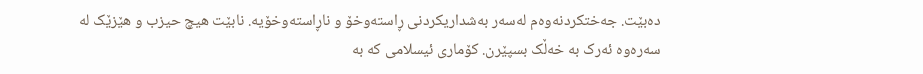دەبێت. جەختکردنەوەم لەسەر بەشداریکردنی ڕاستەوخۆ و ناڕاستەوخۆیە. نابێت هیچ حیزب و هێزێک لە سەرەوە ئەرک بە خەڵک بسپێرن. کۆماری ئیسلامی کە بە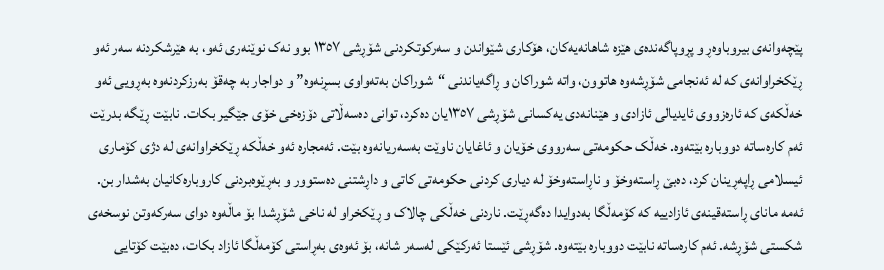پێچەوانەی بیروباوەڕ و پڕوپاگەندەی هێزە شاهانەیەکان، هۆکاری شێواندن و سەرکوتکردنی شۆڕشی ١٣٥٧ بوو نەک نوێنەری ئەو، بە هێرشکردنە سەر ئەو ڕێکخراوانەی کە لە ئەنجامی شۆڕشەوە هاتوون، واتە شوراکان و ڕاگەیاندنی “شوراکان بەتەواوی بسڕنەوە” و دواجار بە چەقۆ بەرزکردنەوە بەڕویی ئەو خەڵکەی کە ئارەزووی ئایدیالی ئازادی و هێنانەدی یەکسانی شۆڕشی ١٣٥٧یان دەکرد، توانی دەسەڵاتی دۆزەخی خۆی جێگیر بکات. نابێت ڕێگە بدرێت ئەم کارەساتە دووبارە بێتەوە. خەڵک حکومەتی سەرووی خۆیان و ئاغایان ناوێت بەسەریانەوە بێت. ئه‌مجاره‌ ئه‌و خه‌ڵکه‌ ڕێکخراوانه‌ی له‌ دژی کۆماری ئیسلامی ڕاپه‌ڕینان کرد، ده‌بێ ڕاسته‌وخۆ و ناڕاسته‌وخۆ له‌ دیاری کردنی حکومه‌تی کاتی و داڕشتنی ده‌ستوور و به‌ڕێوه‌بردنی کاروباره‌کانیان به‌شدار بن. ئەمە مانای ڕاستەقینەی ئازادییە کە کۆمەڵگا بەدوایدا دەگەڕێت. ناردنی خەڵکی چالاک و ڕێکخراو لە ناخی شۆڕشدا بۆ ماڵەوە دوای سەرکەوتن نوسخەی شکستی شۆڕشە. ئەم کارەساتە نابێت دووبارە بێتەوە. شۆڕشی ئێستا ئەركێكی لەسەر شانە، بۆ ئەوەی بەڕاستی كۆمەڵگا ئازاد بكات، دەبێت كۆتایی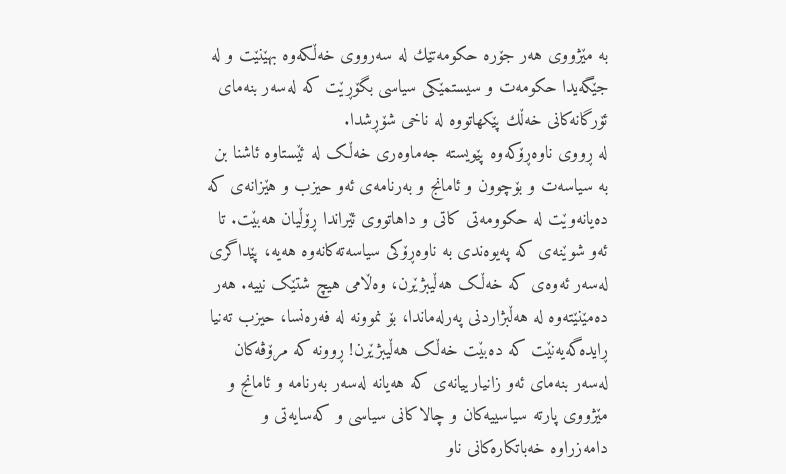بە مێژووی هەر جۆرە حكومەتێك لە سەرووی خەڵكەوە بهێنێت و لە جێگەیدا حكومەت و سیستمێكی سیاسی بگۆڕێت كە لەسەر بنەمای ئۆرگانەكانی خەڵك پێكهاتووە لە ناخی شۆڕشدا.
لە ڕووی ناوەڕۆکەوە پێویستە جەماوەری خەڵک لە ئێستاوە ئاشنا بن بە سیاسەت و بۆچوون و ئامانج و بەرنامەی ئەو حیزب و هێزانەی کە دەیانەوێت لە حکوومەتی کاتی و داهاتووی ئێراندا ڕۆڵیان هەبێت. تا ئەو شوێنەی کە پەیوەندی بە ناوەڕۆکی سیاسەتەکانەوە هەیە، پێداگری لەسەر ئەوەی کە خەڵک هەڵیبژێرن، وەڵامی هیچ شتێک نییە. هەر دەمێنێتەوە لە هەڵبژاردنی پەرلەماندا، بۆ نموونە لە فەرەنسا، حیزب تەنیا ڕایدەگەیەنێت کە دەبێت خەڵک هەڵیبژێرن! ڕوونە کە مرۆڤەکان لەسەر بنەمای ئەو زانیارییانەی کە هەیانە لەسەر بەرنامە و ئامانج و مێژووی پارتە سیاسییەکان و چالاکانی سیاسی و کەسایەتی و دامەزراوە خەباتکارەکانی ناو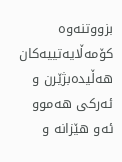بزووتنەوە کۆمەڵایەتییەکان هەڵیدەبژێرن و ئەرکی هەموو ئەو هێزانە و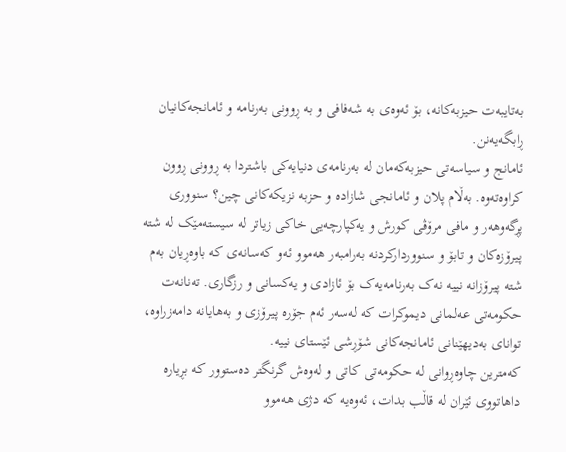بەتایبەت حیزبەکانە، بۆ ئەوەی بە شەفافی و بە ڕوونی بەرنامە و ئامانجەکانیان ڕابگەیەنن.
ئامانج و سیاسەتی حیزبەکەمان لە بەرنامەی دنیایەکی باشتردا بە ڕوونی ڕوون کراوەتەوە. بەڵام پلان و ئامانجی شازادە و حزبە نزیکەکانی چین؟ سنووری پڕگەوهەر و مافی مرۆڤی کورش و یەکپارچەیی خاکی زیاتر لە سیستەمێک لە شتە پیرۆزەکان و تابۆ و سنووردارکردنە بەرامبەر هەموو ئەو کەسانەی کە باوەڕیان بەم شتە پیرۆزانە نییە نەک بەرنامەیەک بۆ ئازادی و یەکسانی و رزگاری. تەنانەت حکومەتی عەلمانی دیموکرات کە لەسەر ئەم جۆرە پیرۆزی و بەهایانە دامەزراوە، توانای بەدیهێنانی ئامانجەکانی شۆڕشی ئێستای نییە.
کەمترین چاوەڕوانی لە حکومەتی کاتی و لەوەش گرنگتر دەستوور کە بڕیارە داهاتووی ئێران لە قاڵب بدات، ئەوەیە کە دژی هەموو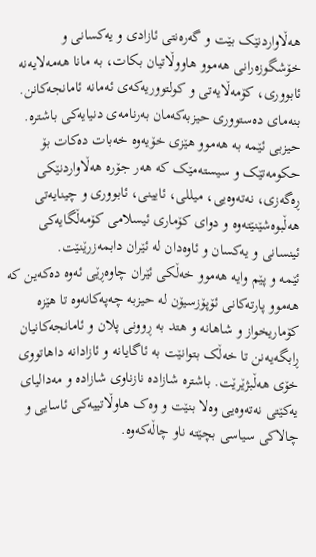هەڵاواردنێک بێت و گەرەنتی ئازادی و یەکسانی و خۆشگوزەرانی هەموو هاووڵاتیان بکات، بە مانا هەمەلایەنە ئابووری، کۆمەڵایەتی و کولتووریەکەی ئەمانە ئامانجەکانن. بنەمای دەستووری حیزبەکەمان بەرنامەی دنیایەکی باشترە. حیزبی ئێمە بە هەموو هێزی خۆیەوە خەبات دەکات بۆ حکومەتێک و سیستەمێک کە هەر جۆرە هەڵاواردنێکی ڕەگەزی، نەتەوەیی، میللی، ئایینی، ئابووری و چینایەتی هەڵبوەشێنێتەوە و دوای کۆماری ئیسلامی کۆمەڵگایەکی ئینسانی و یەکسان و ئاوەدان لە ئێران دابمەزرێنێت.
ئێمە و پێم وایە هەموو خەڵکی ئێران چاوەڕێی ئەوە دەکەین کە هەموو پارتەکانی ئۆپۆزسیۆن لە حیزبە چەپەکانەوە تا هێزە کۆماریخواز و شاهانە و هتد بە ڕوونی پلان و ئامانجەکانیان ڕابگەیەنن تا خەڵک بتوانێت بە ئاگایانە و ئازادانە داهاتووی خۆی هەڵبژێرێت. باشترە شازادە نازناوی شازادە و مەدالیای یەکێتی نەتەوەیی وەلا بنێت و وەک هاوڵاتییەکی ئاسایی و چالاکی سیاسی بچێتە ناو چاڵەکەوە.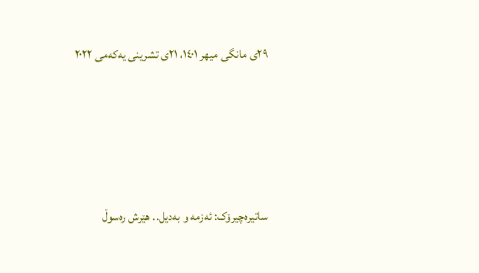٢٩ی مانگی میهر ١٤٠١، ٢١ی تشرینی یەکەمی ٢٠٢٢




ساتیرەچیرۆک: ئه‌زمه‌ و به‌دیل.. هێرش رەسوڵ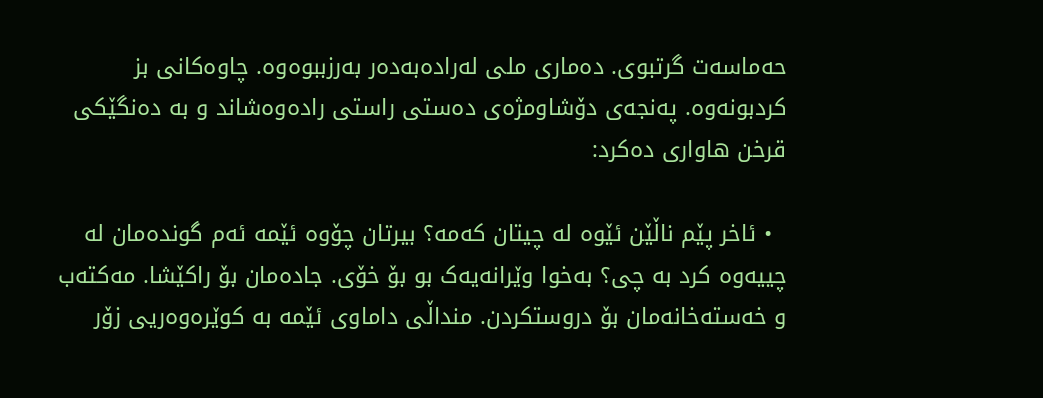حه‌ماسه‌ت گرتبوی. ده‌ماری ملی له‌راده‌به‌ده‌ر به‌رزببوه‌وه‌. چاوه‌کانی بز کردبونه‌وه‌. په‌نجه‌ی دۆشاومژه‌ی ده‌ستی راستی راده‌وه‌شاند و به‌ ده‌نگێکی قرخن هاواری ده‌کرد:

  • ئاخر پێم ناڵێن ئێوه‌ له‌ چیتان که‌مه‌؟ بیرتان چۆوه‌ ئێمه‌ ئه‌م گونده‌‌مان له‌ چییه‌وه‌ کرد به‌ چی؟ به‌خوا وێرانه‌یه‌ک بو بۆ خۆی. جاده‌مان بۆ راکێشا. مه‌کته‌ب و خه‌سته‌خانه‌مان بۆ دروستکردن. منداڵی داماوی ئێمه‌ به‌ کوێره‌وه‌ریی زۆر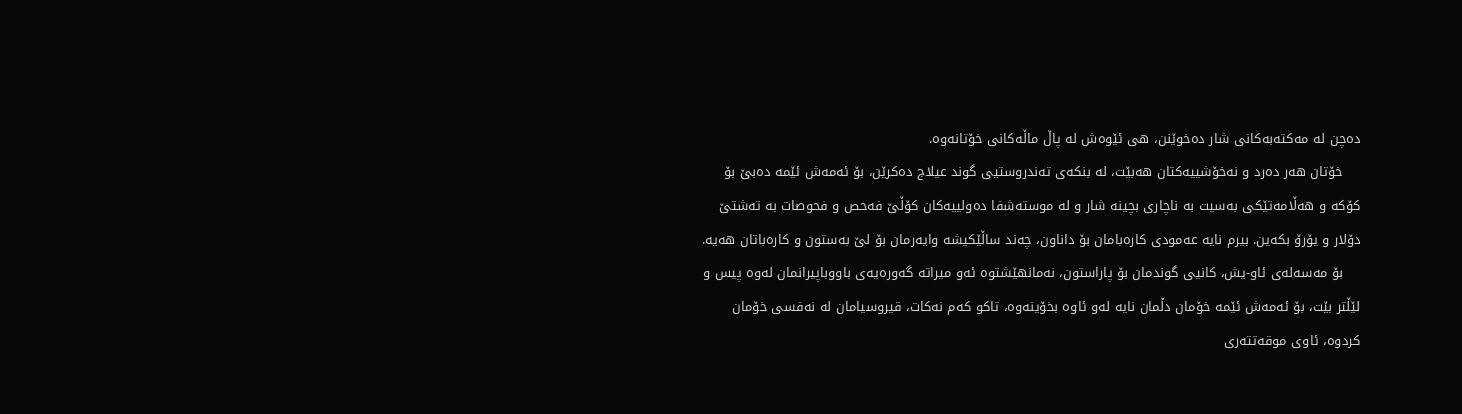ده‌چن له‌ مه‌کته‌به‌کانی شار ده‌خوێنن، هی ئێوه‌ش له‌ پاڵ ماڵه‌کانی خۆتانه‌وه‌.
    خۆتان هه‌ر ده‌رد و نه‌خۆشییه‌کتان هه‌بێت، له‌ بنکه‌ی ته‌ندروستیی گوند عیلاج ده‌کرێن، بۆ ئه‌مه‌ش ئێمه‌ ده‌بێ بۆ کۆکه‌ و هه‌ڵامه‌تێکی به‌سیت به‌ ناچاری بچینه‌ شار و له‌ موسته‌شفا ده‌ولییه‌کان کۆڵێ فه‌حص و فحوصات به‌ ته‌شتێ دۆلار و یۆرۆ بکه‌ین. بیرم نایه‌ عه‌مودی کاره‌بامان بۆ داناون، چه‌ند ساڵێکیشه‌ وایه‌رمان بۆ لێ به‌ستون و کاره‌باتان هه‌یه‌.
    بۆ مه‌سه‌له‌ی ئاو-یش، کانیی گوندمان بۆ پاراستون، نه‌مانهێشتوه‌ ئه‌و میراته‌ گه‌وره‌یه‌ی باووباپیرانمان له‌وه‌ پیس و لێڵتر بێت، بۆ ئه‌مه‌ش ئێمه‌ خۆمان دڵمان نایه‌ له‌و ئاوه‌ بخۆینه‌وه‌، تاکو که‌م نه‌کات، قیروسیامان له‌ نه‌فسی خۆمان کردوه‌، ئاوی موقه‌تته‌ری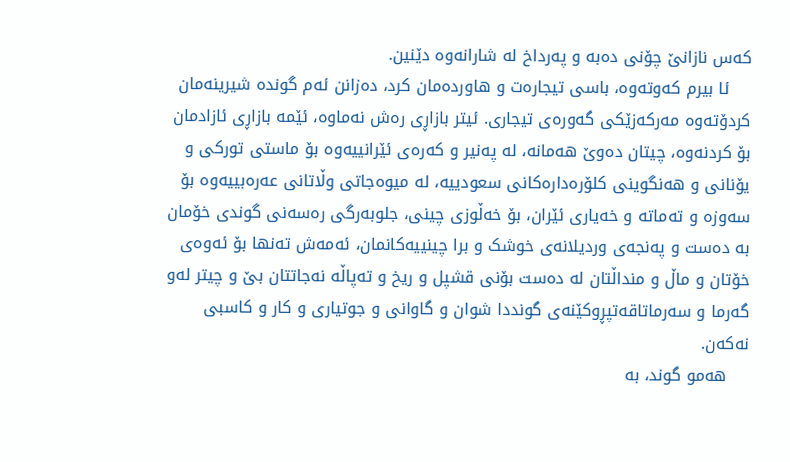که‌س نازانێ چۆنی ده‌به‌ و په‌رداخ له‌ شارانه‌وه‌ دێنین.
    ئا بیرم که‌وته‌وه‌، باسی تیجاره‌ت و هاورده‌مان کرد، ده‌زانن ئه‌م گونده‌ شیرینه‌مان کردۆته‌وه‌ مه‌رکه‌زێکی گه‌وره‌ی تیجاری. ئیتر بازاڕی ره‌ش نه‌ماوه‌، ئێمه‌ بازاڕی ئازادمان بۆ کردنه‌وه‌، چیتان ده‌وێ هه‌مانه‌، له‌ په‌نیر و که‌ره‌ی ئێرانییه‌وه‌ بۆ ماستی تورکی و یۆنانی و هه‌نگوینی کلۆره‌داره‌کانی سعودییه‌، له‌ میوه‌جاتی وڵاتانی عه‌ره‌بییه‌وه‌ بۆ سه‌وزه‌ و ته‌ماته‌ و خه‌یاری ئێران، بۆ خه‌ڵوزی چینی، جلوبه‌رگی ره‌سه‌نی گوندی خۆمان به‌ ده‌ست و په‌نجه‌ی وردیلانه‌ی خوشک و برا چینییه‌کانمان، ئه‌مه‌ش ته‌نها بۆ ئه‌وه‌ی خۆتان و ماڵ و منداڵتان له‌ ده‌ست بۆنی قشپل و ریخ و ته‌پاڵه‌‌ نه‌جاتتان بێ و چیتر له‌و گه‌رما و سه‌رماتاقه‌تپڕوکێنه‌ی گونددا شوان و گاوانی و جوتیاری و کار و کاسبی نه‌که‌ن.
    هه‌مو گوند، به‌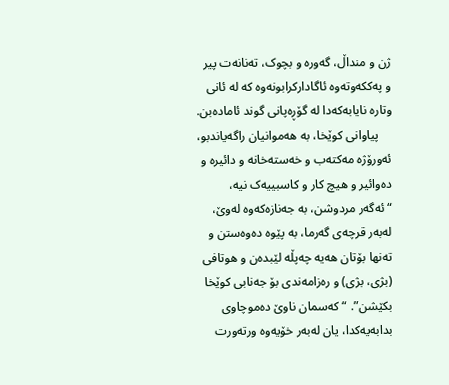ژن و منداڵ، گه‌وره‌ و بچوک، ته‌نانه‌ت پیر و په‌ککه‌وته‌وه‌ ئاگادارکرابونه‌وه‌ که‌ له‌ ئانی وتاره‌ نایابه‌که‌دا له‌ گۆڕه‌پانی گوند ئاماده‌بن.
    پیاوانی کوێخا، به‌ هه‌موانیان راگه‌یاندبو، ئه‌ورۆژه‌ مه‌کته‌ب و خه‌سته‌خانه‌ و دائیره‌ و ده‌وائیر و هیچ کار و کاسبییه‌ک نیه‌، “ئه‌گه‌ر مردوشن، به‌ جه‌نازه‌که‌وه‌ له‌وێ، له‌به‌ر قرچه‌ی گه‌رما، به‌ پێوه‌ ده‌وه‌ستن و ته‌نها بۆتان هه‌یه‌ چه‌پڵه‌ لێبده‌ن و هوتافی (بژی، بژی) و ره‌زامه‌ندی بۆ جه‌نابی کوێخا بکێشن”. “که‌سمان ناوێ ده‌موچاوی بدابه‌یه‌کدا، یان له‌به‌ر خۆیه‌وه‌ ورته‌ورت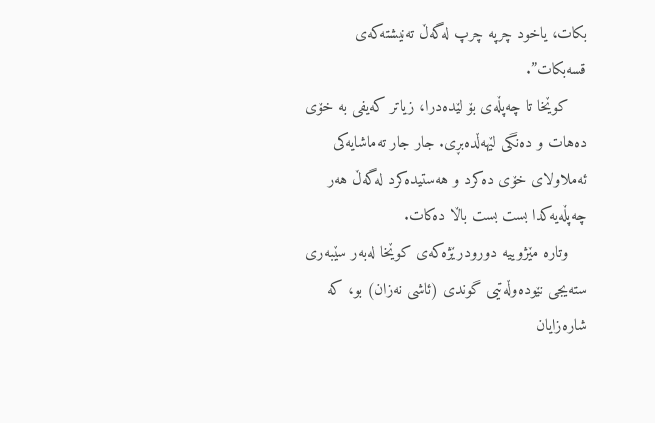بکات، یاخود چرپه‌ چرپ له‌گه‌ڵ ته‌نیشته‌که‌ی قسه‌بکات”.
    کوێخا تا چه‌پڵه‌ی بۆ لێده‌درا، زیاتر که‌یفی به‌ خۆی ده‌هات و ده‌نگی لێهه‌ڵده‌بڕی. جار جار ته‌ماشایه‌کی ئه‌ملاولای خۆی ده‌کرد و هه‌ستیده‌کرد له‌گه‌ڵ هه‌ر چه‌پڵه‌یه‌کدا بست بست باڵا ده‌کات.
    وتاره‌ مێژوییه‌ دورودرێژه‌که‌ی کوێخا له‌به‌ر سێبه‌ری سته‌یجی نێوده‌وڵه‌تیی گوندی (ئاشی نه‌زان) بو، که‌ شاره‌زایان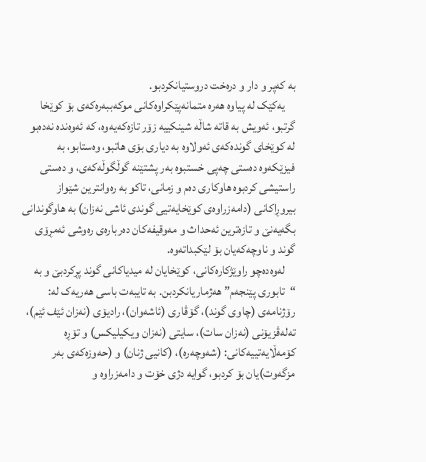به‌ که‌پر و دار و دره‌خت دروستیانکردبو.
    یه‌کێک له‌ پیاوه‌ هه‌ره‌ متمانه‌پێکراوه‌کانی موکه‌ببه‌ره‌که‌ی بۆ کوێخا گرتبو، ئه‌ویش به‌ قاته‌ شاڵه‌ شینکییه‌ زۆر تازه‌که‌یه‌وه‌، که‌ ئه‌وه‌نده‌ نه‌ده‌بو له‌ کوێخای گونده‌که‌ی ئه‌ولاوه‌ به‌ دیاری بۆی هاتبو، وه‌ستابو، به‌ فیزێکه‌وه‌ ده‌ستی چه‌پی خستبوه‌ به‌ر پشتێنه‌ گوڵگوڵه‌که‌ی، و ده‌ستی راستیشی کردبوه‌ هاوکاری ده‌م و زمانی، تاکو به‌ ره‌وانترین شێواز بیروڕاکانی (دامه‌زراوه‌ی کوێخایه‌تیی گوندی ئاشی نه‌زان) به‌ هاوگوندانی بگه‌یه‌نێ و تازه‌ترین ئه‌حداث و مه‌وقیفه‌کان ده‌رباره‌ی ره‌وشی ئه‌مڕۆی گوند و ناوچه‌که‌یان بۆ لێکبداته‌وه‌.
    له‌وه‌ده‌چو راوێژکاره‌کانی، کوێخایان له‌ میدیاکانی گوند پڕکردبێ و به‌ “تابوری پێنجه‌م” هه‌ژماریانکردبن. به‌ تایبه‌ت باسی هه‌ریه‌ک له‌: رۆژنامه‌‌ی (چاوی گوند)، گۆڤار‌ی (ئاشه‌وان)،‌ رادیۆی (نه‌زان ئێف ئێم)، ته‌له‌ڤزیۆنی (نه‌زان سات)، سایتی (نه‌زان ویکیلیکس) و تۆڕه‌ کۆمه‌ڵایه‌تییه‌کانی: (شه‌وچه‌ره‌)، (کانیی ژنان) و (حه‌وزه‌که‌ی به‌ر مزگه‌وت)یان بۆ کردبو، گوایه‌ دژی خۆت و دامه‌زراوه‌ و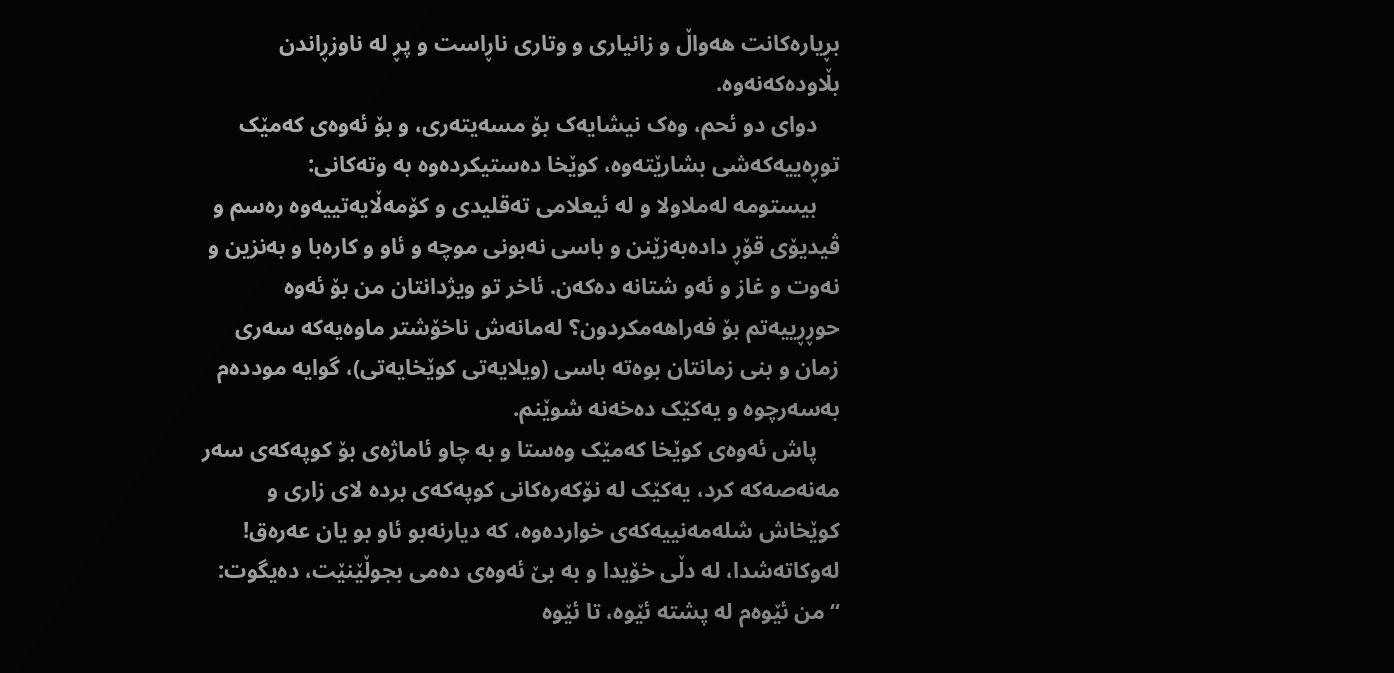بڕیاره‌کانت هه‌واڵ و زانیاری و وتاری ناڕاست و پڕ له‌ ناوزڕاندن بڵاوده‌که‌نه‌وه‌.
    دوای دو ئحم، وه‌ک نیشایه‌ک بۆ مسه‌یته‌ری، و بۆ ئه‌وه‌ی که‌مێک توڕه‌ییه‌که‌شی بشارێته‌وه‌، کوێخا ده‌ستیکرده‌وه‌ به‌ وته‌کانی:
    بیستومه‌ له‌ملاولا و له‌ ئیعلامی ته‌قلیدی و کۆمه‌ڵایه‌تییه‌وه‌ ره‌سم و ڤیدیۆی قۆڕ داده‌به‌زێنن و باسی نه‌بونی موچه‌ و ئاو و کاره‌با و به‌نزین و نه‌وت و غاز و ئه‌و شتانه‌ ده‌که‌ن. ئاخر تو ویژدانتان من بۆ ئه‌وه‌ حوڕڕییه‌تم بۆ فه‌راهه‌مکردون؟ له‌مانه‌ش ناخۆشتر ماوه‌یه‌که‌ سه‌ری زمان و بنی زمانتان بوه‌ته‌ باسی (ویلایه‌تی کوێخایه‌تی)، گوایه‌ مودده‌م به‌سه‌رچوه‌ و یه‌کێک ده‌خه‌نه‌ شوێنم.
    پاش ئه‌وه‌ی کوێخا که‌مێک وه‌ستا و به‌ چاو ئاماژه‌ی بۆ کوپه‌که‌ی سه‌ر مه‌نه‌صه‌که‌ کرد، یه‌کێک له‌ نۆکه‌ره‌کانی کوپه‌که‌ی برده‌ لای زاری و کوێخاش شله‌مه‌نییه‌که‌ی خوارده‌وه‌، که‌ دیارنه‌بو ئاو بو یان عه‌ره‌ق! لەوکاتەشدا، لە دڵی خۆیدا و بە بێ ئەوەی دەمی بجوڵێنێت، دەیگوت: “من ئێوه‌م له‌ پشته‌ ئێوه‌، تا ئێوه‌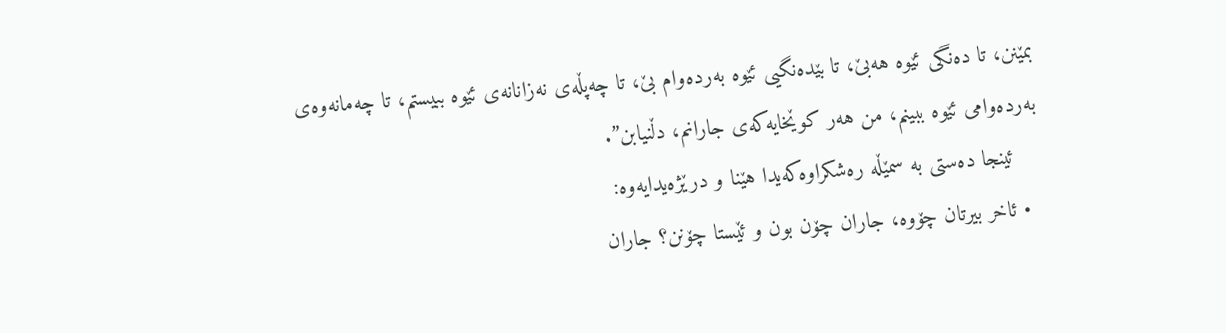بمێنن، تا ده‌نگی ئێوه‌ هه‌بێ، تا بێده‌نگیی ئێوه‌ به‌رده‌وام بێ، تا چه‌پڵه‌ی نه‌زانانه‌ی ئێوه‌ ببیستم، تا چه‌مانه‌وه‌ی به‌رده‌وامی ئێوه‌ ببینم، من هه‌ر کوێخایه‌که‌ی جارانم، دڵنیابن”.
    ئینجا ده‌ستی به‌ سمێڵه‌ ره‌شکراوه‌که‌یدا هێنا و درێژه‌یدایه‌وه‌:
  • ئاخر بیرتان چۆوه‌، جاران چۆن بون و ئێستا چۆنن؟ جاران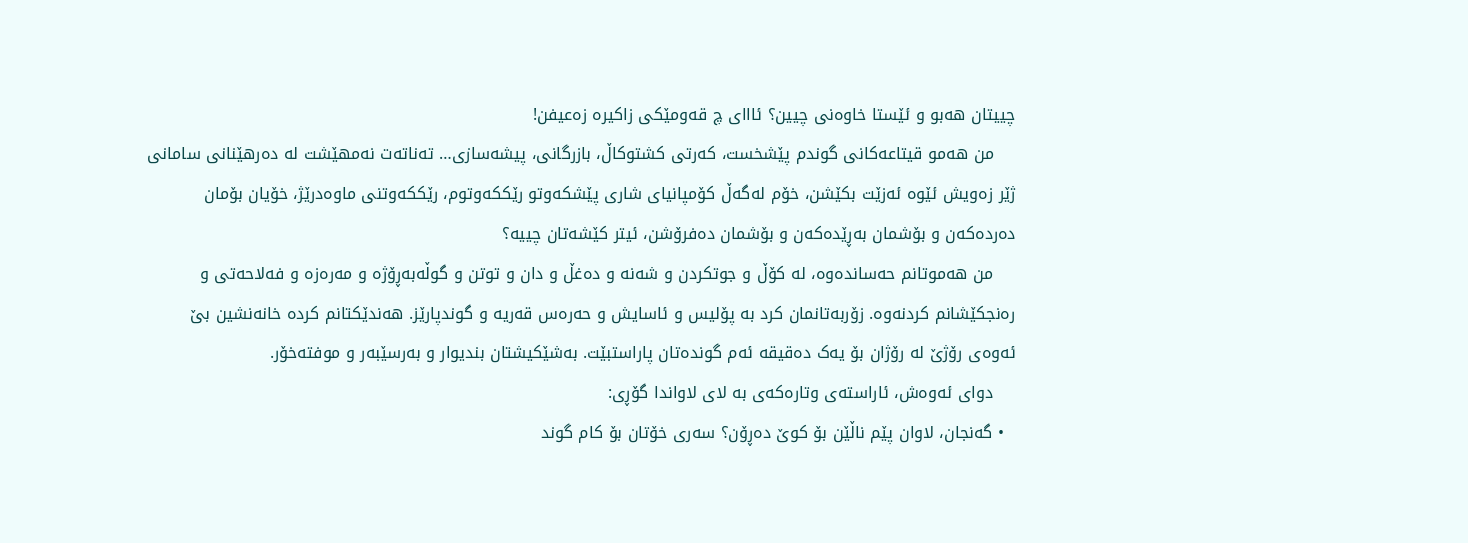چییتان هه‌بو و ئێستا خاوه‌نی چیین؟ ئااای چ قه‌ومێکی زاکیره‌ زه‌عیفن!
    من هه‌مو قیتاعه‌کانی گوندم پێشخست، که‌رتی کشتوکاڵ، بازرگانی، پیشه‌سازی… ته‌ناته‌ت نه‌مهێشت له‌ ده‌رهێنانی سامانی ژێر زه‌ویش ئێوه‌ ئه‌زێت بکێشن، خۆم له‌گه‌ڵ کۆمپانیای شاری پێشکه‌وتو رێککه‌وتوم، رێککه‌وتنی ماوه‌درێژ، خۆیان بۆمان ده‌رده‌که‌ن و بۆشمان به‌ڕێده‌که‌ن و بۆشمان ده‌فرۆشن، ئیتر کێشه‌تان چییه‌؟
    من هه‌موتانم حه‌سانده‌وه‌، له‌ کۆڵ و جوتکردن و شه‌نه‌ و ده‌غڵ و دان و توتن و گوڵه‌به‌ڕۆژه‌ و مه‌ره‌زه‌ و فه‌لاحه‌تی و ره‌نجکێشانم کردنه‌وه‌. زۆربه‌تانمان کرد به‌ پۆلیس و ئاسایش و حه‌ره‌س قه‌ریه‌ و گوندپارێز. هه‌ندێکتانم کرده‌ خانه‌نشین بێ ئه‌وه‌ی رۆژێ له‌ رۆژان بۆ یه‌ک ده‌قیقه‌ ئه‌م گونده‌تان پاراستبێت. به‌شێکیشتان بندیوار و به‌رسێبه‌ر و موفته‌خۆر.
    دوای ئه‌وه‌ش، ئاراسته‌ی وتاره‌که‌ی به‌ لای لاواندا گۆڕی:
  • گه‌نجان، لاوان پێم ناڵێن بۆ کوێ ده‌ڕۆن؟ سه‌ری خۆتان بۆ کام گوند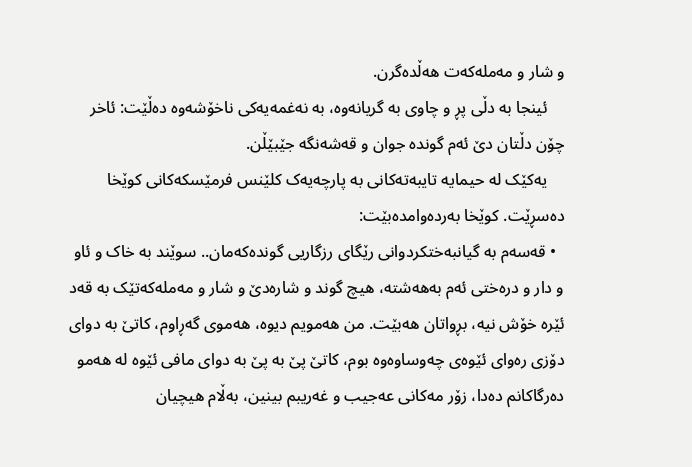و شار و مه‌مله‌که‌ت هه‌ڵده‌گرن.
    ئینجا به‌ دڵی پڕ و چاوی به‌ گریانه‌وه‌، به‌ نه‌غمه‌یه‌کی ناخۆشه‌وه‌ ده‌ڵێت: ئاخر چۆن دڵتان دێ ئه‌م گونده‌ جوان و قه‌شه‌نگه‌ جێبێڵن.
    یه‌کێک له‌ حیمایه‌ تایبه‌ته‌کانی به‌ پارچه‌یه‌ک کلێنس فرمێسکه‌کانی کوێخا ده‌سڕێت. کوێخا به‌رده‌وامده‌بێت:
  • قه‌سه‌م به‌ گیانبه‌ختکردوانی رێگای رزگاریی گونده‌که‌مان.. سوێند به‌ خاک و ئاو و دار و دره‌ختی ئه‌م به‌هه‌شته‌، هیچ گوند و شاره‌دێ و شار و مه‌مله‌که‌تێک به‌ قه‌د ئێره‌ خۆش نیه‌، بڕواتان هه‌بێت. من هه‌مویم دیوه‌، هه‌موی گه‌ڕاوم، کاتێ به‌ دوای دۆزی ره‌وای ئێوه‌ی چه‌وساوه‌وه‌ بوم، کاتێ پێ به‌ پێ به‌ دوای مافی ئێوه‌ له‌ هه‌مو ده‌رگاکانم ده‌دا، زۆر مه‌کانی عه‌جیب و غه‌ریبم بینین، به‌ڵام هیچیان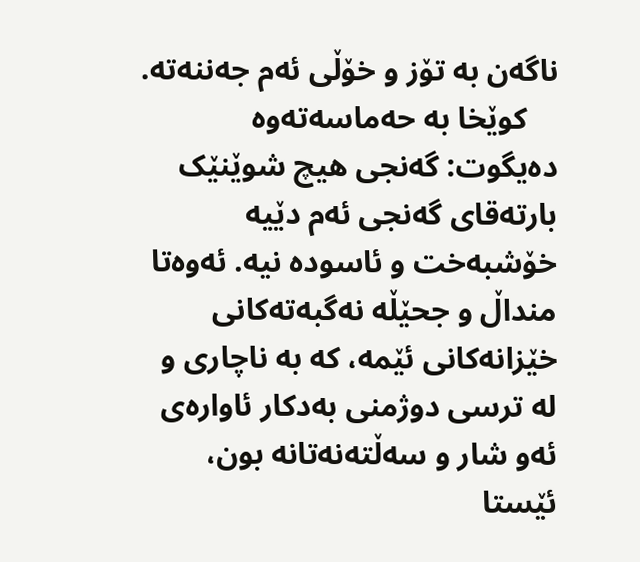ناگه‌ن به‌ تۆز و خۆڵی ئه‌م جه‌ننه‌ته‌.
    کوێخا به‌ حه‌ماسه‌ته‌وه‌ ده‌یگوت: گه‌نجی هیچ شوێنێک بارته‌قای گه‌نجی ئه‌م دێیه‌ خۆشبه‌خت و ئاسوده‌ نیه‌. ئه‌وه‌تا منداڵ و جحێڵه‌ نه‌گبه‌ته‌کانی خێزانه‌کانی ئێمه‌، که‌ به‌ ناچاری و له‌ ترسی دوژمنی به‌دکار ئاواره‌ی ئه‌و شار و سه‌ڵته‌نه‌تانه‌ بون، ئێستا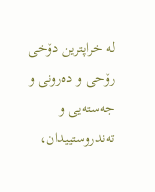له‌ خراپترین دۆخی رۆحی و ده‌رونی و جه‌سته‌یی و ته‌ندروستییدان،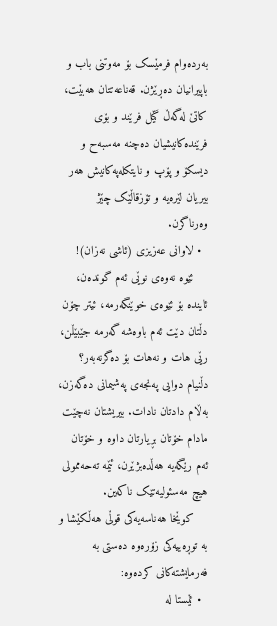به‌رده‌وام فرمێسک بۆ مه‌وتنی باب و باپیرانیان ده‌ڕێژن. قه‌ناعه‌تتان هه‌بێت، کاتێ له‌گه‌ڵ گێل فرێند و بۆی فرێنده‌کانیشیان ده‌چنه‌ مه‌سبه‌ح و دیسکۆ و پۆپ و نایتکله‌په‌کانیش هه‌ر بیریان لێره‌یه‌ و تۆزقاڵێک چێژ وه‌رناگرن.
  • لاوانی عه‌زیزی (ئاشی نه‌زان)!
    ئێوه‌ نه‌وه‌ی نوێی ئه‌م گونده‌ن، ئاینده‌ بۆ ئێوه‌ی خوێنگه‌رمه، ئیتر چۆن دڵتان دێت ئه‌م باوه‌شه‌ گه‌رمه‌ جێبێڵن، رێی هات و نه‌هات بۆ ده‌گرنه‌به‌ر؟ دڵنیام دوایی په‌نجه‌ی په‌شیمانی ده‌گه‌زن، به‌ڵام دادتان نادات. بیریشتان نه‌چێت مادام خۆتان بڕیارتان داوه‌ و خۆتان ئه‌م رێگه‌یه‌ هه‌ڵده‌بژێرن، ئێمه‌ ته‌حه‌ممولی هیچ مه‌سئولیه‌تێک ناکه‌ین.
    کوێخا هه‌ناسه‌یه‌کی قوڵی هه‌ڵکێشا و به‌ توڕه‌ییه‌کی زۆره‌وه‌ ده‌ستی به‌ فه‌رمایشته‌کانی کرده‌وه‌:
  • ئێستا له‌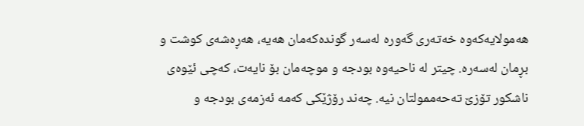هه‌مولایه‌که‌وه‌ خه‌ته‌ری گه‌وره‌ له‌سه‌ر گونده‌که‌مان هه‌یه‌، هه‌ڕه‌شه‌ی کوشت و بڕمان له‌سه‌ره‌. چیتر له‌ ناحیه‌وه‌ بودجه‌ و موچه‌مان بۆ نایه‌ت، که‌چی ئێوه‌ی ناشکور تۆزێ ته‌حه‌ممولتان نیه‌. چه‌ند رۆژێکی که‌مه‌ ئه‌زمه‌ی بودجه‌ و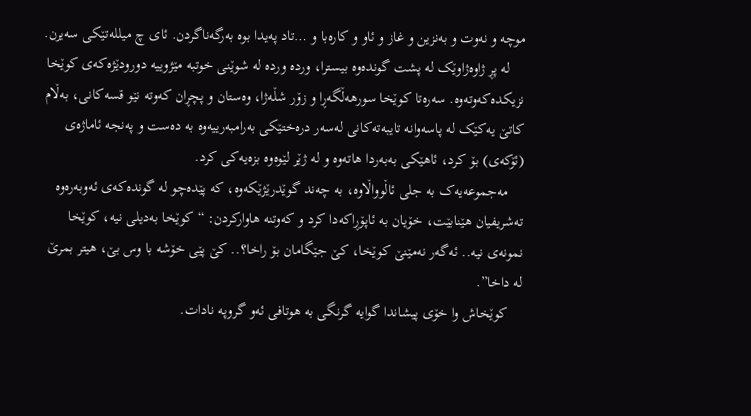موچه‌ و نه‌وت و به‌نزین و غاز و ئاو و کاره‌با و …تاد په‌یدا بوه‌ به‌رگه‌ناگردن. ئای چ میلله‌تێکی سه‌یرن.
    له‌ پڕ ژاوه‌ژاوێک له‌ پشت گونده‌وه‌ بیسترا، ورده‌ ورده‌ له‌ شوێنی خوتبه‌ مێژوییه‌ دورودێژه‌که‌ی کوێخا نزیکده‌که‌وته‌وه‌. سه‌ره‌تا کوێخا سورهه‌ڵگه‌ڕا و زۆر شڵه‌ژا، وه‌ستان و پچڕان که‌وته‌ نێو قسه‌کانی، به‌ڵام کاتێ یه‌کێک له‌ پاسه‌وانه‌ تایبه‌ته‌کانی له‌سه‌ر دره‌ختێکی به‌رامبه‌رییه‌وه‌ به‌ ده‌ست و په‌نجه‌ ئاماژه‌ی (ئۆکه‌ی) بۆ کرد، ئاهێکی به‌به‌ردا هاته‌وه‌ و له‌ ژێر لێوه‌وه‌ بزه‌یه‌کی کرد.
    مه‌جموعه‌یه‌ک به‌ جلی ئاڵوواڵاوه‌، به‌ چه‌ند گوێدرێژێکه‌وه‌، که‌ پێده‌چو له‌ گونده‌که‌ی ئه‌وبه‌ره‌وه‌ ته‌شریفیان هێنابێت، خۆیان به‌ ئاپۆڕاکه‌دا کرد و که‌وتنه‌ هاوارکردن: “کوێخا به‌دیلی نیه‌، کوێخا نمونه‌ی نیه‌.. ئه‌گه‌ر نه‌مێنێ کوێخا، کێ جێگامان بۆ راخا؟.. کێ پێی خۆشه‌ با وس بێ، هیتر بمرێ له‌ داخا”.
    کوێخاش وا خۆی پیشاندا گوایه‌ گرنگی به‌ هوتافی ئه‌و گروپه‌ نادات.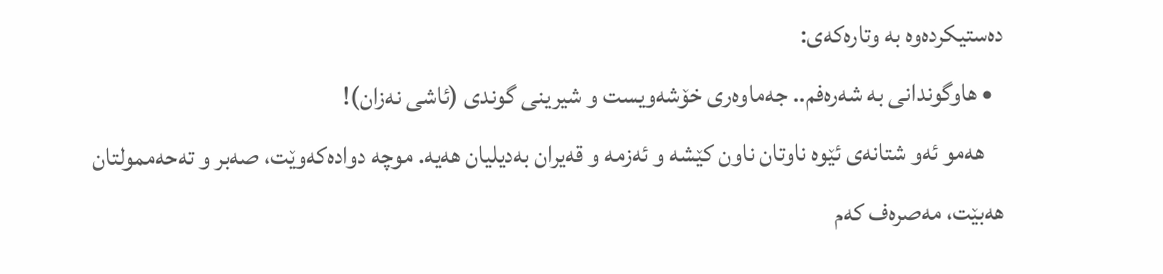ده‌ستیکرده‌وه‌ به‌ وتاره‌که‌ی:
  • هاوگوندانی به‌ شه‌ره‌فم.. جه‌ماوه‌ری خۆشه‌ویست و شیرینی گوندی (ئاشی نه‌زان)!
    هه‌مو ئه‌و شتانه‌ی ئێوه‌ ناوتان ناون کێشه‌ و ئه‌زمه‌ و قه‌یران به‌د‌یلیان هه‌یه‌. موچه‌ دواده‌که‌وێت، صه‌بر و ته‌حه‌ممولتان هه‌بێت، مه‌صره‌ف که‌م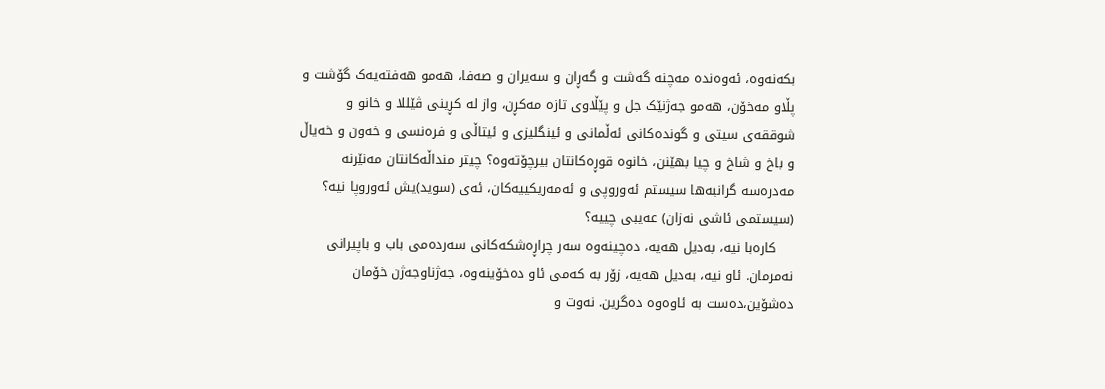بکه‌نه‌وه‌، ئه‌وه‌نده‌ مه‌چنه‌ گه‌شت و گه‌ڕان و سه‌یران و صه‌فا، هه‌مو هه‌فته‌یه‌ک گۆشت و پڵاو مه‌خۆن، هه‌مو جه‌ژنێک جل و پێڵاوی تازه‌ مه‌کڕن، واز له‌ کڕینی ڤێللا و خانو و شوققه‌ی سیتی و گونده‌کانی ئه‌ڵمانی و ئینگلیزی و ئیتاڵی و فره‌نسی و خه‌ون و خه‌یاڵ و باخ و شاخ و چیا بهێنن، خانوه‌ قوڕه‌کانتان بیرچۆته‌وه‌؟ چیتر منداڵه‌کانتان مه‌نێرنه‌ مه‌دره‌سه‌ گرانبه‌ها سیستم ئه‌وروپی و ئه‌مه‌ریکییه‌کان، ئه‌ی (سوید)یش ئه‌وروپا نیه‌؟ (سیستمی ئاشی نه‌زان) عه‌یبی چییه‌؟
    کاره‌با نیه‌، به‌دیل هه‌یه‌، ده‌چینه‌وه‌ سه‌ر چراڕه‌شکه‌کانی سه‌رده‌می باب و باپیرانی نه‌مرمان. ئاو نیه، به‌دیل هه‌یه‌، زۆر به‌ که‌می ئاو ده‌خۆینه‌وه‌، جه‌ژناوجه‌ژن خۆمان ده‌شۆین،ده‌ست به‌ ئاوه‌وه‌ ده‌گرین. نه‌وت و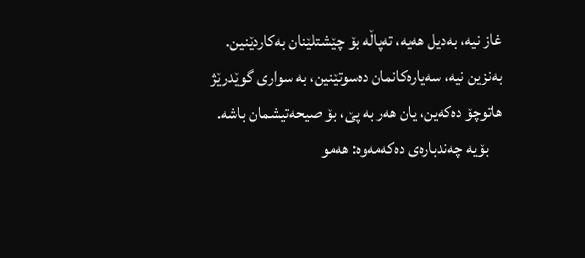غاز نیه‌، به‌دیل هه‌یه‌، ته‌پاڵه‌ بۆ چێشتلێنان به‌کاردێنین. به‌نزین نیه‌، سه‌یاره‌کانمان ده‌سوتێنین، به‌ سواری گوێدرێژ هاتوچۆ ده‌که‌ین، یان هه‌ر به‌ پێ، بۆ صیحه‌تیشمان باشه‌.
    بۆیه‌ چه‌ندباره‌ی ده‌که‌مه‌وه‌: هه‌مو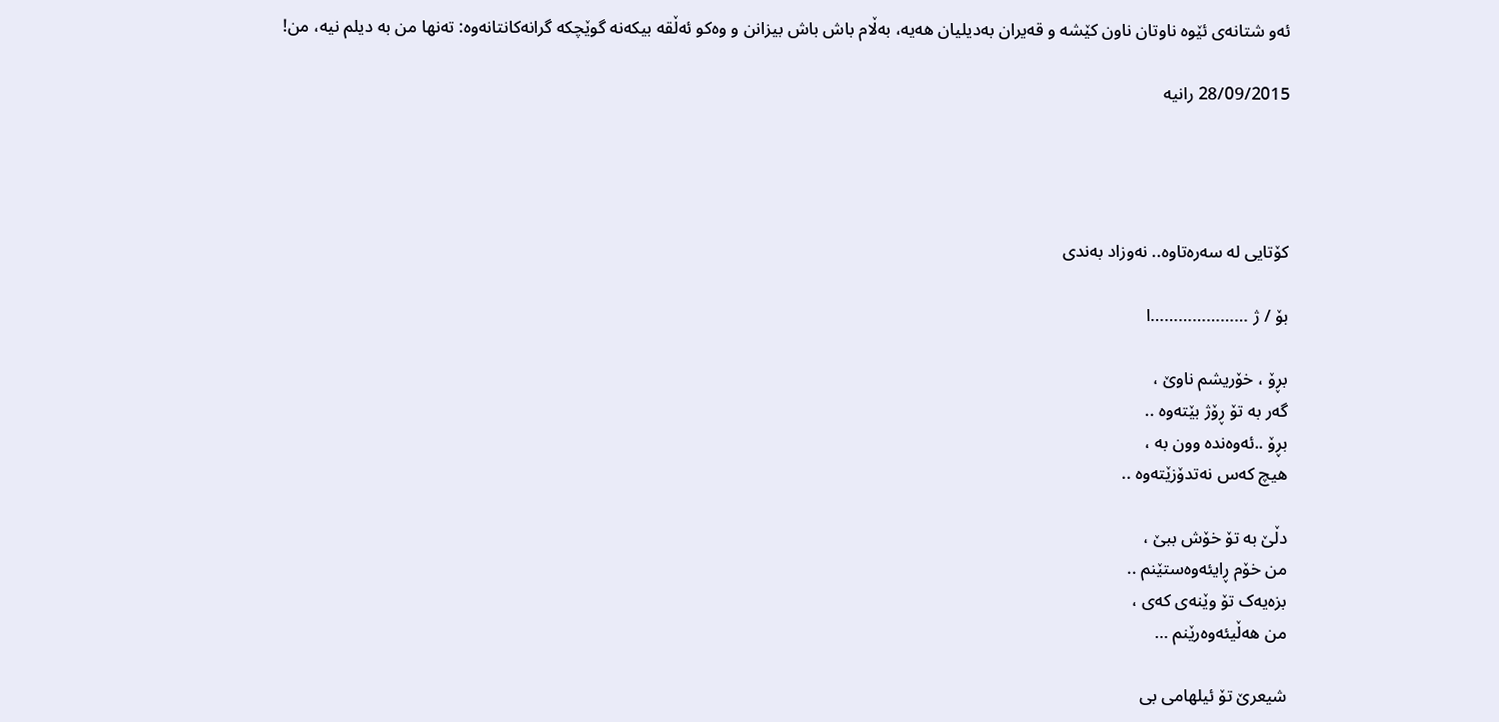ئه‌و شتانه‌ی ئێوه‌ ناوتان ناون کێشه‌ و قه‌یران به‌د‌یلیان هه‌یه‌، به‌ڵام باش باش بیزانن و وه‌کو ئه‌ڵقه‌ بیکه‌نه‌ گوێچکه‌ گرانه‌کانتانه‌وه‌: ته‌نها من به‌ دیلم نیه‌، من!

28/09/2015 رانیه‌




کۆتایی لە سەرەتاوە.. نەوزاد بەندی

بۆ / ژ …………………ا

بڕۆ ، خۆریشم ناوێ ،
گەر بە تۆ ڕۆژ بێتەوە ..
بڕۆ ..ئەوەندە وون بە ،
هیچ کەس نەتدۆزێتەوە ..

دڵێ به تۆ خۆش ببێ ،
من خۆم ڕایئەوەستێنم ..
بزەیەک تۆ وێنەی کەی ،
من هەڵیئەوەرێنم …

شیعرێ تۆ ئیلهامی بی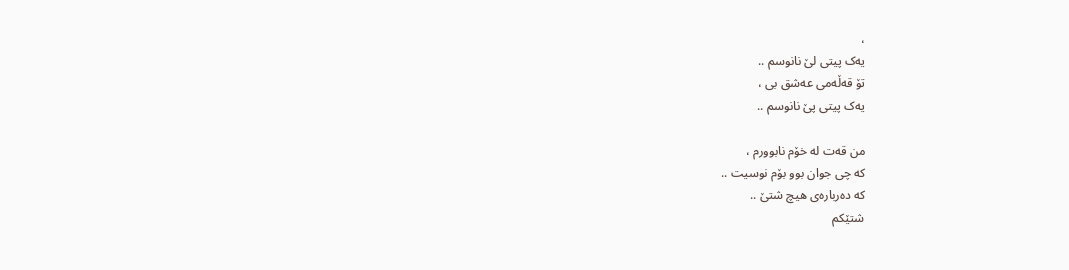،
یەک پیتی لێ نانوسم ..
تۆ قەڵەمی عەشق بی ،
یەک پیتی پێ نانوسم ..

من قەت لە خۆم نابوورم ،
کە چی جوان بوو بۆم نوسیت ..
کە دەربارەی هیچ شتێ ..
شتێکم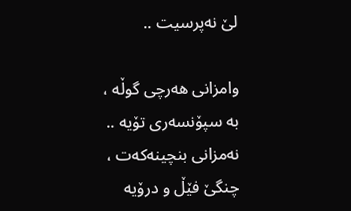لێ نەپرسیت ..

وامزانی هەرچی گوڵە ،
بە سپۆنسەری تۆیە ..
نەمزانی بنچینەکەت ،
چنگێ فێڵ و درۆیە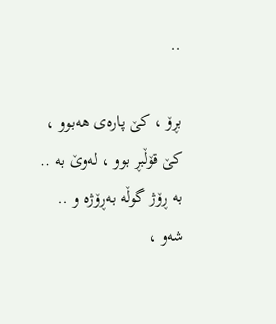..

بڕۆ ، کێ پارەی هەبوو ،
کێ قۆڵبڕ بوو ، لەوێ بە ..
بە ڕۆژ گوڵە بەڕۆژە و ..
شەو ،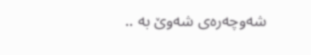شەوچەرەی شەوێ بە ..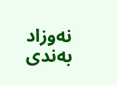نەوزاد بەندی